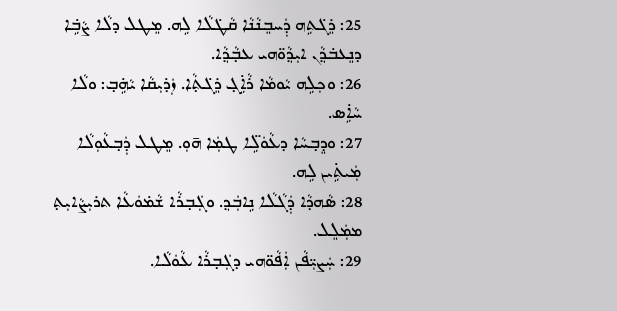25: ܪܸܓ̇ܬܹܗ ܕܲܚܒܸܢܵܢܵܐ ܩܵܛ̇ܠܵܐ ܠܹܗ. ܡܸܛܠ ܕܠܵܐ ܨܵܒܹ̇ܐ ܕܢܸܥܒ̇ܕ݂ܵܢ ܐܝܼܕ݂ܵܘ̈ܗܝ ܥܒ̣ܵܕ݂ܵܐ.
26: ܘܟ݂ܠܹܗ ܝܵܘܡܵܐ ܪܵܐܹ̇ܓ̣ ܪܸܓ̇ܬ̣ܵܐ. ܙܲܕ̇ܝܼܩܵܐ ܝܵܗܹ̇ܒ̣: ܘܠܵܐ ܚܵܐܹ̇ܣ.
27: ܘܕܸܒ̣ܚܵܐ ܕܥܵܘܿܠܹ̈ܐ ܛܡܲܐ ܗ̄ܘܼ. ܡܸܛܠ ܕܲܒ̣ܥܵܘܼܠܵܐ ܡܲܝܬܹ̇ܝܢ ܠܹܗ.
28: ܣܵܗܕܵܐ ܕܲܓܵܠܵܐ ܢܹܐܒܲܕ݂. ܘܓܲܒ̣ܪܵܐ ܫܵܡ̇ܘܿܥܵܐ ܬܪܝܼܨܵܐܝܼܬ̣ ܡܡܲܠܸܠ.
29: ܚܲܨܝܼ̈ܦܵܢ ܐܲܦܵܘ̈ܗܝ ܕܓܲܒ̣ܪܵܐ ܥܵܘܿܠܵܐ.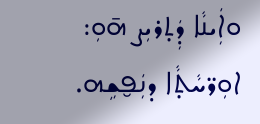ܘܐܲܝܢܵܐ ܕܲܬ̣ܪܝܼܨ ܗ̄ܘܼ: ܐܘܼܪ̈ܚܵܬ̣ܵܐ ܕܢܲܦ̮ܫܹܗ.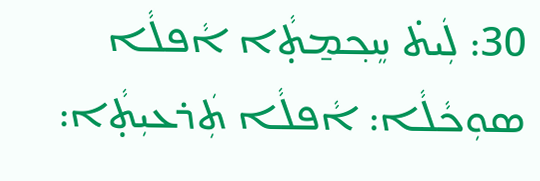30: ܠܲܝܬ̇ ܚܸܟ݂ܡ̱ܬ̣ܵܐ ܐܵܦܠܵܐ ܣܘܼܟܵܠܵܐ: ܐܵܦܠܵܐ ܬܲܪܥܝܼܬ̣ܵܐ: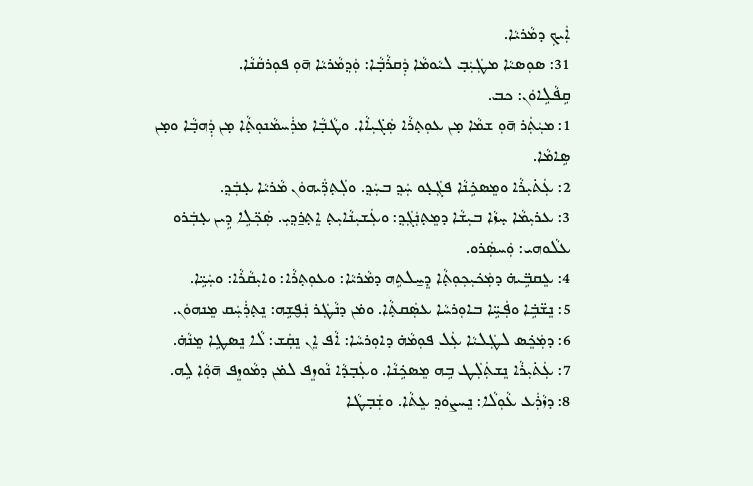ܐܲܝܟ݂ ܕܡܵܪܝܵܐ.
31: ܣܘܼܣܝܵܐ ܡܛܲܝܲܒ̣ ܠܝܵܘܡܵܐ ܕܲܩܪܵܒ̣ܵܐ: ܘܲܕ݂ܡܵܪܝܵܐ ܗ̄ܘܼ ܦܘܼܪܩܵܢܵܐ.
ܩܹܦܵܠܹܐܘܿܢ: ܟܒ.
1: ܡܝܲܬܲܪ ܗ̄ܘܼ ܫܡܵܐ ܡ̣ܢ ܥܘܼܬ̣ܪܵܐ ܣܲܓ̇ܝܼܐܵܐ. ܘܛܵܒ̣ܵܐ ܡܪܲܚܡܵܢܘܼܬ̣ܵܐ ܡ̣ܢ ܕܲܗܒ̣ܵܐ ܘܡ̣ܢ ܣܹܐܡܵܐ.
2: ܥܲܬ̇ܝܼܪܵܐ ܘܡܸܣܟܹ̇ܢܵܐ ܦܓܲܥ̣ܘ ܚܲܕ݂ ܒܚܲܕ݂. ܘܠܲܬ̣ܪ̈ܲܝܗܘܿܢ ܡܵܪܝܵܐ ܥ̣ܒܲܕ݂.
3: ܥܪܝܼܡܵܐ ܚ̣ܙܵܐ ܒܝܼܫܵܐ ܕܡܸܬ̣ܢܲܓܲܕ݂: ܘܥܲܫܝܼܢܵܐܝܼܬ̣ ܐܸܬ̣ܪ̱ܕ݂ܝܼ. ܣܲܟ݂̈ܠܹܐ ܕܹܝܢ ܥ̣ܒܲܪܘ ܥܠܵܘܗܝ: ܘܲܚܣܲܪܘ.
4: ܥܸܩܒܹ̈ܝܗ̇ ܕܡܲܟ̇ܝܼܟ݂ܘܼܬ̣ܵܐ ܕܸܚ̱ܠܬܹܗ ܕܡܵܪܝܵܐ: ܘܥܘܼܬ̣ܪܵܐ: ܘܐܝܼܩܵܪܵܐ: ܘܚܲܝܹ̈ܐ.
5: ܢܸܫ̈ܒܹ̇ܐ ܘܦܲܚܹ̈ܐ ܒܐܘܼܪܚܵܐ ܥܣܲܩܬ̣ܵܐ. ܘܡ̇ܢ ܕܢܵܛܲܪ ܢܲܦ̮ܫܹܗ: ܢܸܬ̣ܪܲܚܲܩ ܡܸܢܗܘܿܢ.
6: ܕܡܲܟܸ̇ܣ ܠܛܲܠܝܵܐ ܥܲܠ ܦܘܼܡܵܗ̇ ܕܐܘܼܪܚܵܐ: ܐܵܦ ܐܸܢ ܢܸܩܲܫ: ܠܵܐ ܢܸܣܛܹܐ ܡܸܢܵܗ̇.
7: ܥܲܬ̇ܝܼܪܵܐ ܢܸܫܬܲܠܲܛ ܒܹܗ ܡܸܣܟܹ̇ܢܵܐ. ܘܥܲܒ̣ܕܵܐ ܢܵܘܙܸܦ ܠܡ̇ܢ ܕܡܵܘܙܸܦ ܗ̄ܘܼܵܐ ܠܹܗ.
8: ܕܙܵܪܲܥ ܥܵܘܼܠܵܐ: ܢܸܚܨܘܿܕ݂ ܥܸܬܵܐ. ܘܫܲܒ̣ܛܵܐ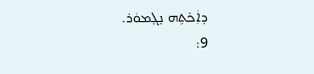ܕܐܲܟ̇ܬܹܗ ܢܸܓ̣ܡܘܿܪ.
9: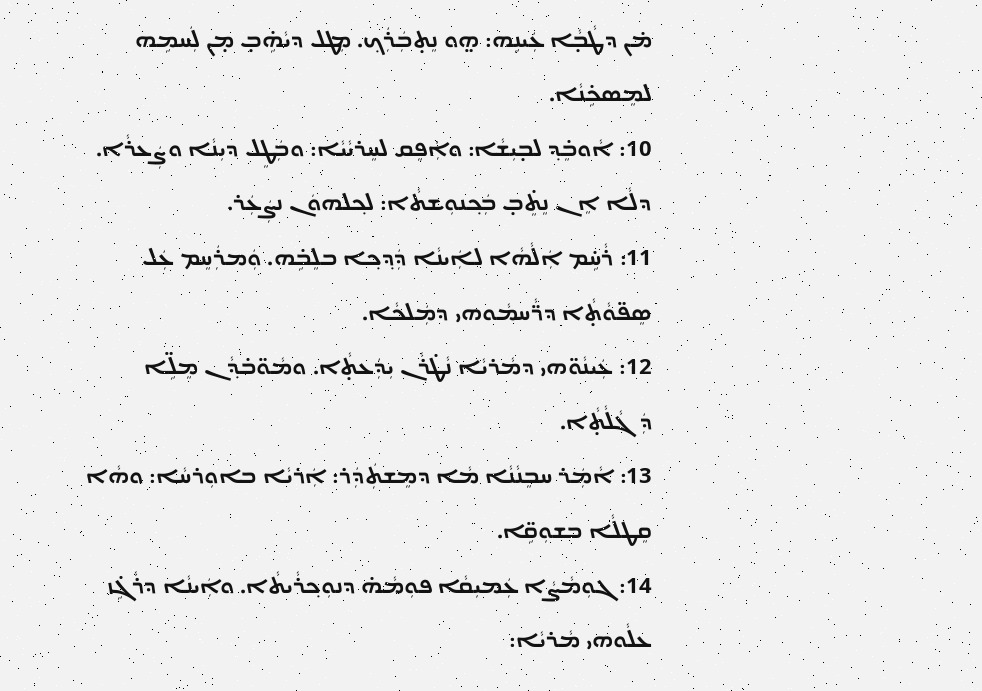ܡ̇ܢ ܕܛܵܒ̣ܵܐ ܥܲܝܢܹܗ: ܗ̤ܘ ܢܸܬ̣ܒܲܪܲܟ݂. ܡܸܛܠ ܕܝܵܗܹ̇ܒ̣ ܡ̣ܢ ܠܲܚܡܹܗ ܠܡܸܣܟܹ̇ܢܵܐ.
10: ܐܵܘܒܸ̇ܕ݂ ܠܒ̣ܝܼܫܵܐ: ܘܐܲܦܸܩ ܠܚܸܪܝܵܝܵܐ: ܘܒܲܛܸܠ ܕܝܼܢܵܐ ܘܨܲܥܪܵܐ. ܕܠܵܐ ܐܸܢ ܢܸܬܸ̇ܒ̣ ܒܲܟ݂ܢܘܼܫܬܵܐ: ܠܟ݂ܠܗܘܿܢ ܢܨܲܥܲܪ.
11: ܪܵܚܹ̇ܡ ܐܲܠܵܗܵܐ ܠܐܲܝܢܵܐ ܕܲܕ݂ܟ݂ܐ ܒܠܸܒܹ̇ܗ. ܘܲܡܪܲܚܸܡ ܥܲܠ ܣܸܦ̈ܘܵܬ̣ܵܐ ܕܪ̈ܵܚܡܵܘܗܝ ܕܡܲܠܟܵܐ.
12: ܥܲܝܢܵܘ̈ܗܝ ܕܡܵܪܝܵܐ ܢܵܛ̇ܪܵܢ ܝܼܕܲܥܬ̣ܵܐ. ܘܡܵܘ̈ܒ̇ܕ݂ܵܢ ܡܸܠܹ̈ܐ ܕܲܓܵܠܵܬ̣ܵܐ.
13: ܐܵܡܲܪ ܚܒܸܢܵܢܵܐ ܡܵܐ ܕܡܸܫܬܲܕܲܪ: ܐܲܪܝܵܐ ܒܐܘܼܪܚܵܐ: ܘܗܵܐ ܩܸܛܠܵܐ ܒܫܘܼܩܹ̈ܐ.
14: ܓܘܼܡܵܨܵܐ ܥܲܡܝܼܩܵܐ ܦܘܼܡܵܗ̇ ܕܢܘܼܟ݂ܪܵܝܬܵܐ. ܘܐܲܝܢܵܐ ܕܪܵܓܹ̇ܙ ܥܠܵܘܗܝ ܡܵܪܝܵܐ: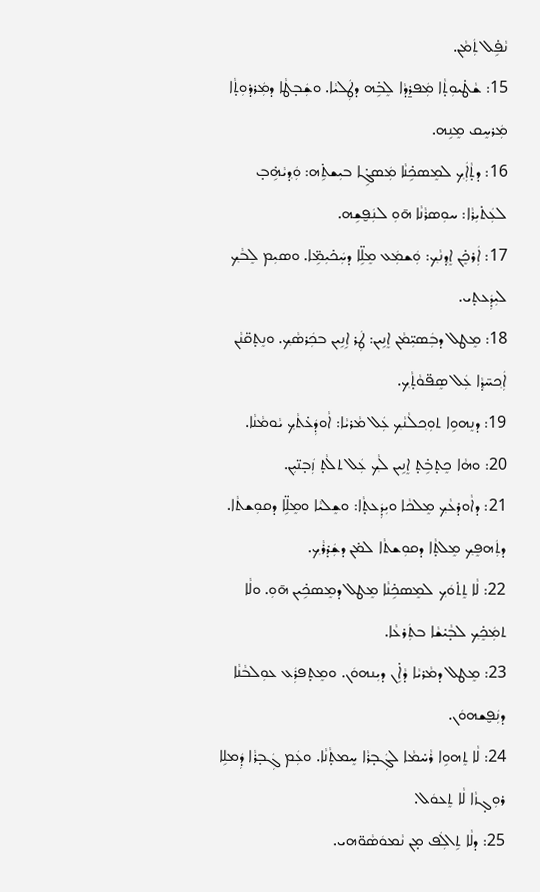ܢܵܦܹ̇ܠ ܬܲܡܵܢ.
15: ܫܵܛ̇ܝܘܼܬ̣ܵܐ ܡܲܦܪ̱ܕܵܐ ܠܸܒܹ̇ܗ ܕܛܲܠܝܵܐ. ܘܫܲܒ̣ܛܵܐ ܕܡܲܪܕ̇ܘܼܬ̣ܵܐ ܡܲܪܚܸܩ ܡܸܢܹܗ.
16: ܕܬ̣ܵܐܲܟ݂ ܠܡܸܣܟܹ̇ܢܵܐ ܡܲܣܓܹ̇ܐ ܒܝܼܫܬܹ̇ܗ: ܘܲܕ݂ܝܵܗܹ̇ܒ̣ ܠܥܲܬ̇ܝܼܪܵܐ: ܚܘܼܣܪܵܢܵܐ ܗ̄ܘܼ ܠܢܲܦ̮ܫܹܗ.
17: ܐܲܪܟܸ̇ܢ ܐܸܕ݂ܢܵܟ݂: ܘܲܫܡܲܥ ܡܸܠܹ̈ܐ ܕܚܲܟ̇ܝܼܡܹ̈ܐ. ܘܣܝܼܡ ܠܸܒܵܟ݂ ܠܝܼܕܲܥܬ̣ܝ.
18: ܡܸܛܠ ܕܒܲܣܝܼ̈ܡܵܢ ܐܸܢܹܝܢ: ܛܲܪ ܐܹܢܹܝܢ ܒܟܲܪܣܵܟ݂. ܘܢܸܬ̣ܩ̈ܢܵܢ ܐܲܟ݂ܚ̄ܕ݂ܵܐ ܥܲܠ ܣܸܦ̈ܘܵܬ̣ܵܟ݂.
19: ܕܢܸܗܘܹܐ ܬܘܼܟ݂ܠܵܢܵܟ݂ ܥܲܠ ܡܵܪܝܵܐ: ܐܵܘܕܲܥ̇ܬܵܟ݂ ܝܵܘܡܵܢܵܐ.
20: ܘܗܵܐ ܟܸܬ̣ܒܹ̇ܬ̣ ܐܸܢܹܝܢ ܠܵܟ݂ ܥܲܠ ܬܠܵܬ̣ ܙܲܒ̣ܢ̈ܝܼܢ.
21: ܕܐܵܘܕ̇ܥܵܟ݂ ܡܸܠܟܵܐ ܘܝܼܕܲܥܬ̣ܵܐ: ܘܫܸܠܝܵܐ ܘܡܸܠܹ̈ܐ ܕܩܘܼܫܬܵܐ. ܕܬܲܗܦܸܟ݂ ܡܸܠܬ̣ܵܐ ܕܩܘܼܫܬܵܐ ܠܡ̇ܢ ܕܫܲܕ̇ܪܵܟ݂.
22: ܠܵܐ ܬܸܬ̇ܘܿܟ݂ ܠܡܸܣܟܹ̇ܢܵܐ ܡܸܛܠ ܕܡܸܣܟܹ̇ܝܢ ܗ̄ܘܼ. ܘܠܵܐ ܬܡܲܟܸ̇ܟ݂ ܠܒ̣ܵܝ̇ܫܵܐ ܒܬܲܪܥܵܐ.
23: ܡܸܛܠ ܕܡܵܪܝܵܐ ܕܵܐܹ̇ܢ ܕܝܼܢܗܘܿܢ. ܘܡܸܬ̣ܦܪܲܥ ܥܘܼܠܒܵܢܵܐ ܕܢܲܦ̮ܫܗܘܿܢ.
24: ܠܵܐ ܬܸܗܘܹܐ ܪܵܚ̇ܡܵܐ ܠܓܲܒ̣ܪܵܐ ܚܸܡܬ̣ܵܢܵܐ. ܘܥܲܡ ܓܲܒ̣ܪܵܐ ܕܲܡܠܹܐ ܪܘܼܓ̣ܙܵܐ ܠܵܐ ܬܸܥܘܿܠ.
25: ܕܠܵܐ ܬܹܐܠܲܦ ܡ̣ܢ ܢܵܡܘܿܣܵܘ̈ܗܝ.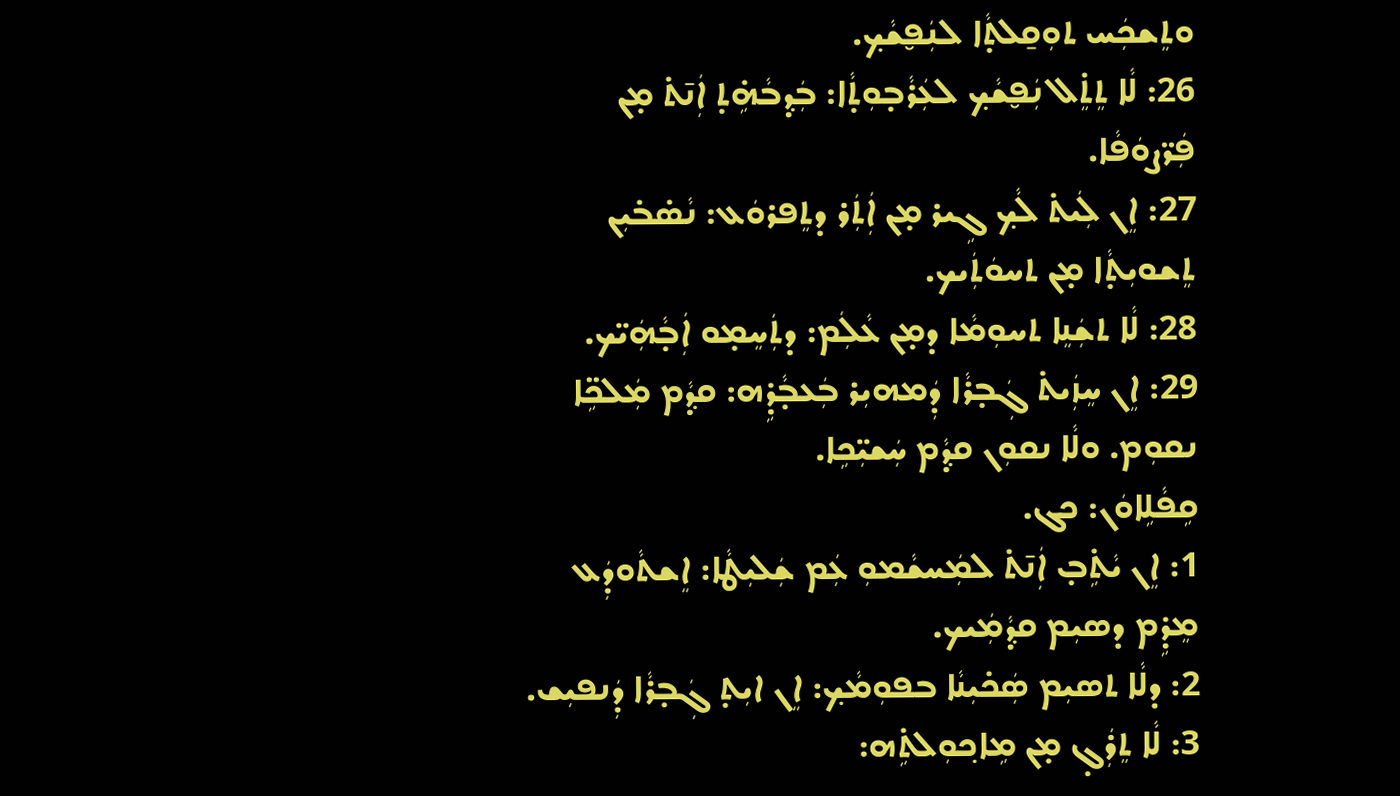ܘܬܸܫܟܲܚ ܬܘܼܩ̱ܠܬ̣ܵܐ ܠܢܲܦ̮ܫܵܟ݂.
26: ܠܵܐ ܬܸܬܸ̇ܠ ܢܲܦ̮ܫܵܟ݂ ܠܥܲܪܵܒ̣ܘܼܬ̣ܵܐ: ܒܲܕ݂ܒܵܗܹ̇ܬ̣ ܐܲܢ̄ܬ̇ ܡ̣ܢ ܦܲܪ̈ܨܘܿܦܵܐ.
27: ܐܸܢ ܠܲܝܬ̇ ܠܵܟ݂ ܓܹܝܪ ܡ̣ܢ ܐܲܬܲܪ ܕܬܸܦܪܘܿܥ: ܢܵܣ̇ܒ̇ܝܼܢ ܬܸܫܘܝܼܬ̣ܵܐ ܡ̣ܢ ܬܚܘܿܬܲܝܟ.
28: ܠܵܐ ܬܫܲܢܸܐ ܬܚܘܼܡܵܐ ܕܡ̣ܢ ܥܵܠܲܡ: ܕܬܲܚܸܡ̣ܘ ܐܲܒ̣ܵܗܲܝ̈ܟ.
29: ܐܸܢ ܚܸܙܲܝܬ̇ ܓܲܒ̣ܪܵܐ ܕܲܡܗܝܼܪ ܒܲܥܒ̣ܵܕܹ̇ܗ: ܩܕ݂ܵܡ ܡܲܠܟܹ̈ܐ ܢܩܘܼܡ. ܘܠܵܐ ܢܩܘܼܢ ܩܕ݂ܵܡ ܚܲܫܝܼ̈ܟܹܐ.
ܩܹܦܵܠܹܐܘܿܢ: ܟܓ.
1: ܐܸܢ ܝܵܬܹ̇ܒ̣ ܐܲܢ̄ܬ̇ ܠܡܲܚܫܵܡܘܼ ܥܲܡ ܫܲܠܝܼܛܵܐ: ܐܸܫܬܵܘܕܲܥ ܡܸܕܹ̇ܡ ܕܣܝܼܡ ܩܕ݂ܵܡܲܝܟ.
2: ܕܠܵܐ ܬܣܝܼܡ ܣܲܟ̇ܝܼܢܵܐ ܒܦܘܼܡܵܟ݂: ܐܸܢ ܐܝܼܬ̣ ܓܲܒ̣ܪܵܐ ܕܲܢܦܝܼܫ.
3: ܠܵܐ ܬܸܪܲܓ̣ ܡ̣ܢ ܡܹܐܟ݂ܘܼܠܬܹ̇ܗ: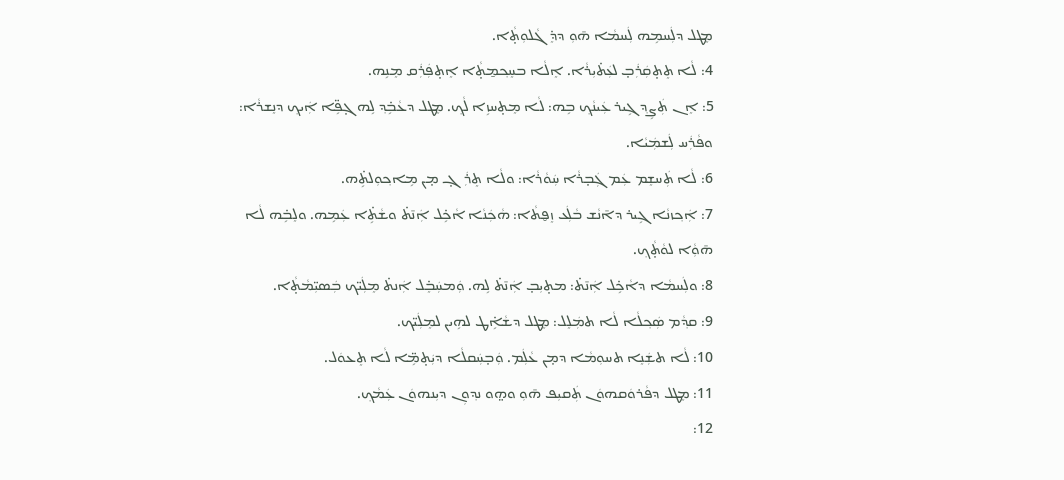ܡܸܛܠ ܕܠܲܚܡܹܗ ܠܲܚܡܵܐ ܗ̄ܘܼ ܕܕܸ̇ܓܵܠܘܼܬ̣ܵܐ.
4: ܠܵܐ ܬܸܬ̣ܩܲܪܲܒ̣ ܠܥܲܬ̇ܝܼܪܵܐ. ܐܸܠܵܐ ܒܚܸܟ݂ܡ̱ܬ̣ܵܐ ܐܸܬ̣ܦܲܪܲܩ ܡܸܢܹܗ.
5: ܐܸܢ ܬܲܨܹܕ݂ ܓܹܝܪ ܥܲܝܢܵܟ݂ ܒܹܗ: ܠܵܐ ܡܸܬ̣ܚܙܹܐ ܠܵܟ݂. ܡܸܛܠ ܕܥܵܒܹ̇ܕ݂ ܠܹܗ ܓ̣ܦܹ̈ܐ ܐܲܝܟ݂ ܕܢܸܫܪܵܐ: ܘܦܵܪܲܚ ܠܲܫܡܲܝܵܐ.
6: ܠܵܐ ܬܲܚܫܸܡ ܥܲܡ ܓܲܒ̣ܪܵܐ ܚܲܘܵܪܵܐ: ܘܠܵܐ ܬܸܪܲܓ̣ ܡ̣ܢ ܡܹܐܟ݂ܘܼܠܬܹ̇ܗ.
7: ܐܲܟ݂ܙܢܵܐ ܓܹܝܪ ܕܐ̄ܢܵܫ ܒܵܠܲܥ ܙܸܦ̮ܬܵܐ: ܗܵܟܲܢܵܐ ܐܵܟܹ̇ܠ ܐܲܢ̄ܬ̇ ܘܫܵܬܹ̇ܐ ܥܲܡܹܗ. ܘܠܸܒܹ̇ܗ ܠܵܐ ܗ̄ܘܼܵܐ ܠܘܵܬ̣ܵܟ݂.
8: ܘܠܲܚܡܵܐ ܕܐܵܟܹ̇ܠ ܐܲܢ̄ܬ̇: ܡܬ̣ܝܼܒ̣ ܐܲܢ̄ܬ̇ ܠܹܗ. ܘܲܡܚܲܒܸ̇ܠ ܐܲܢܬ̇ ܡܸܠܲܝ̈ܟ ܒܲܣܝܼ̈ܡܵܬ̣ܵܐ.
9: ܩܕ݂ܵܡ ܣܲܟ݂ܠܵܐ ܠܵܐ ܬܡܲܠܸܠ: ܡܸܛܠ ܕܫܵܐܹ̇ܛ ܠܗܹܝܢ ܠܡܸܠܲܝ̈ܟ.
10: ܠܵܐ ܬܫܲܢܸܐ ܬܚܘܼܡܵܐ ܕܡ̣ܢ ܥܵܠܲܡ. ܘܲܒ̣ܚܲܩܠܵܐ ܕܝܲܬ̣ܡܹ̈ܐ ܠܵܐ ܬܸܥܘܿܠ.
11: ܡܸܛܠ ܕܦܵܪܘܿܩܗܘܿܢ ܬܲܩܝܼܦ ܗ̄ܘܼ ܘܗ̤ܘ ܢܕ݂ܘܼܢ ܕܝܼܢܗܘܿܢ ܥܲܡܵܟ݂.
12: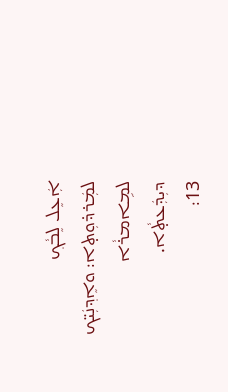ܐܲܥܸܠ ܠܸܒܵܟ݂ ܠܡܲܪܕ̇ܘܼܬ̣ܐ: ܘܐܸܕ݂ܢܲܝ̈ܟ ܠܡܹܐܡܪܵܐ ܕܝܼܕܲܥܬ̣ܵܐ.
13: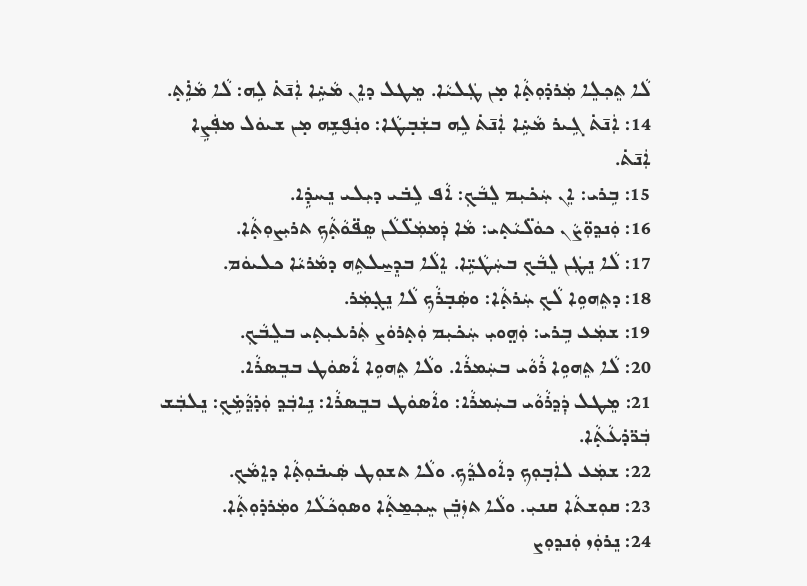ܠܵܐ ܬܸܟ݂ܠܸܐ ܡܲܪܕ̇ܘܼܬ̣ܵܐ ܡ̣ܢ ܛܲܠܝܵܐ. ܡܸܛܠ ܕܐܸܢ ܡܵܚܹ̇ܐ ܐܲܢ̄ܬ̇ ܠܹܗ: ܠܵܐ ܡܵܐܹ̇ܬ̣.
14: ܐܲܢ̄ܬ̇ ܓܹܝܪ ܡܵܚܹ̇ܐ ܐܲܢ̄ܬ̇ ܠܹܗ ܒܫܲܒ̣ܛܵܐ: ܘܢܲܦ̮ܫܹܗ ܡ̣ܢ ܫܝܘܿܠ ܡܦܲܨܹܐ ܐܲܢ̄ܬ̇.
15: ܒܹܪܝ: ܐܸܢ ܚܲܟ̇ܝܼܡ ܠܸܒܵܟ݂: ܐܵܦ ܠܹܒ̇ܝ ܕܝܼܠܝ ܢܸܚܕܹ̇ܐ.
16: ܘܲܢܕ݂ܘܼ̈ܨܵܢ ܟܘܿܠ̈ܝܵܬ̣ܝ: ܡܵܐ ܕܲܡܡܲܠ̈ܠܵܢ ܣܸܦ̈ܘܵܬ̣ܵܟ݂ ܬܪܝܼܨܘܼܬ̣ܵܐ.
17: ܠܵܐ ܢܸܛܲܢ ܠܸܒܵܟ݂ ܒܚܲܛܵܝܹ̈ܐ. ܐܸܠܵܐ ܒܕܸܚ̱ܠܬܹܗ ܕܡܵܪܝܵܐ ܟܠܝܘܿܡ.
18: ܕܬܸܗܘܹܐ ܠܵܟ݂ ܚܲܪܬ̣ܵܐ: ܘܣܲܒ̣ܪܵܟ݂ ܠܵܐ ܢܸܓ̣ܡܲܪ.
19: ܫܡܲܥ ܒܹܪܝ: ܘܲܗ̤ܘܝܼ ܚܲܟ̇ܝܼܡ ܘܲܬ̣ܪܘܿܨ ܬܲܪܥܝܼܬ̣ܝ ܒܠܸܒܵܟ݂.
20: ܠܵܐ ܬܸܗܘܹܐ ܪܵܘܵܝ ܒܚܲܡܪܵܐ. ܘܠܵܐ ܬܸܗܘܹܐ ܐܵܣܘܿܛ ܒܒܸܣܪܵܐ.
21: ܡܸܛܠ ܕܲܕ݂ܪܵܘܵܝ ܒܚܲܡܪܵܐ: ܘܐܵܣܘܿܛ ܒܒܸܣܪܵܐ: ܢܹܐܒܲܕ݂ ܘܲܕ̇ܕ݂ܵܡܹ̇ܟ݂: ܢܸܠܒܲܫ ܒܲܪ̈ܕ̇ܥܵܬ̣ܵܐ.
22: ܫܡܲܥ ܠܐܲܒ̣ܘܼܟ݂ ܕܐܵܘܠܕ݂ܵܟ݂. ܘܠܵܐ ܬܫܘܼܛ ܣܲܝܒ̇ܘܼܬ̣ܵܐ ܕܐܸܡܵܟ݂.
23: ܩܘܼܫܬܵܐ ܩܢܝܼ. ܘܠܵܐ ܬܙܲܒܸ̇ܢ ܚܸܟ݂ܡ̱ܬ̣ܵܐ ܘܣܘܼܟܵܠܵܐ ܘܡܲܪܕ̇ܘܼܬ̣ܵܐ.
24: ܢܸܪܘܲܙ ܘܲܢܕ݂ܘܼܨ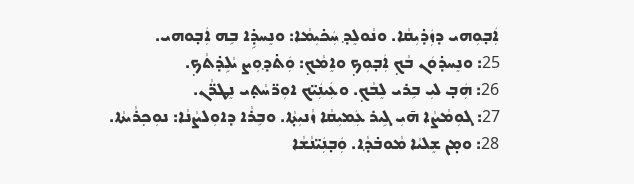ܐܲܒ̣ܘܼܗܝ ܕܙܲܕ̇ܝܼܩܵܐ. ܘܢܵܘܠܸܕ݂ ܚܲܟ̇ܝܼܡܵܐ: ܘܢܸܚܕܹ̇ܐ ܒܹܗ ܐܲܒ̣ܘܗܝ.
25: ܘܢܸܚܕ̇ܘܿܢ ܒܵܟ݂ ܐܲܒ̣ܘܼܟ݂ ܘܐܸܡܵܟ݂: ܘܲܬ̇ܕ݂ܘܼܨ ܝܵܠܹܕ̇ܬܵܟ݂.
26: ܗܲܒ̣ ܠܝܼ ܒܹܪܝ ܠܸܒܵܟ݂. ܘܥܲܝܢܲܝ̈ܟ ܐܘܼܪ̈ܚܵܬ̣ܝ ܢܸܛܪ̈ܵܢ.
27: ܓܘܼܡܵܨܵܐ ܗ̄ܝܼ ܓܹܝܪ ܥܲܡܝܼܩܵܐ ܙܵܢܝܼܬ̣ܵܐ. ܘܒܹܪܵܐ ܕܐܘܼܠܨܵܢܵܐ: ܢܘܼܟ݂ܪܵܝܬܵܐ.
28: ܘܡ̣ܢ ܫܸܠܝܵܐ ܡܵܘܒ̇ܕ݂ܵܐ. ܘܲܒ̣ܢܲܝ̈ܢܵܫܵܐ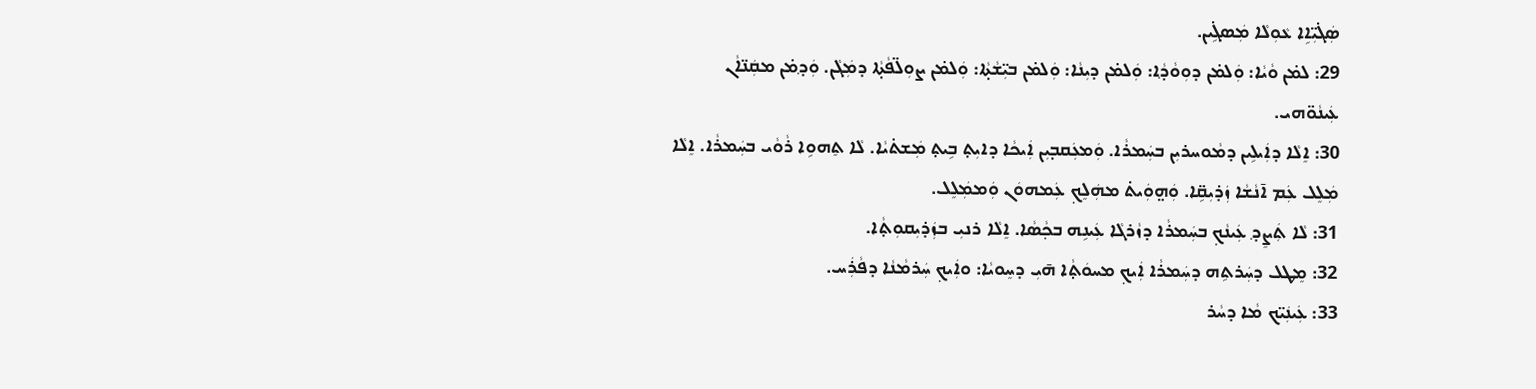ܣܲܓ̇ܝܼ̈ܐܹܐ ܥܵܘܼܠܵܐ ܡܲܣܓܹ̇ܝܢ.
29: ܠܡ̇ܢ ܘܵܝܵܐ: ܘܲܠܡ̇ܢ ܕܘܼܘܵܕ݂ܵܐ: ܘܲܠܡ̇ܢ ܕܝܼܢܵܐ: ܘܲܠܡ̇ܢ ܒܝܼ̈ܫܵܬ̣ܵܐ: ܘܲܠܡ̇ܢ ܨܘܼܠ̈ܦܵܬ̣ܵܐ ܕܡܲܓܵܢ. ܘܲܕ݂ܡ̇ܢ ܡܩܲܢ̈ܐܵܢ ܥܲܝܢܵܘ̈ܗܝ.
30: ܐܸܠܵܐ ܕܐܲܝܠܹܝܢ ܕܡܵܘܚܪܝܼܢ ܒܚܲܡܪܵܐ. ܘܲܡܥܲܩܒ̣ܝܼܢ ܐܲܝܟܵܐ ܕܐܝܼܬ̣ ܒܹܝܬ̣ ܡܲܫܬ̇ܝܵܐ. ܠܵܐ ܬܸܗܘܹܐ ܪܵܘܵܝ ܒܚܲܡܪܵܐ. ܐܸܠܵܐ ܡܲܠܸܠ ܥܲܡ ܐ̄ܢܵܫܵܐ ܙܲܕ̇ܝܼܩܹ̈ܐ. ܘܲܗ̤ܘܲܝܬ̇ ܡܗܲܠܸܟ݂ ܥܲܡܗܘܿܢ ܘܲܡܡܲܠܸܠ.
31: ܠܵܐ ܬܲܨܸܕ݂ ܥܲܝܢܵܟ݂ ܒܚܲܡܪܵܐ ܕܙܵܪܓܵܐ ܥܲܝܢܹܗ ܒܟ݂ܵܣܵܐ. ܐܸܠܵܐ ܪܢܝܼ ܒܙܲܕ̇ܝܼܩܘܼܬ̣ܵܐ.
32: ܡܸܛܠ ܕܚܲܪܬܹܗ ܕܚܲܡܪܵܐ ܐܲܝܟ݂ ܡܚܘܿܬ̣ܵܐ ܗ̄ܝܼ ܕܚܸܘܝܵܐ: ܘܐܲܝܟ݂ ܚܲܪܡܵܢܵܐ ܕܦܵܪܲܚ.
33: ܥܲܝܢܲܝ̈ܟ ܡܵܐ ܕܚܵܪ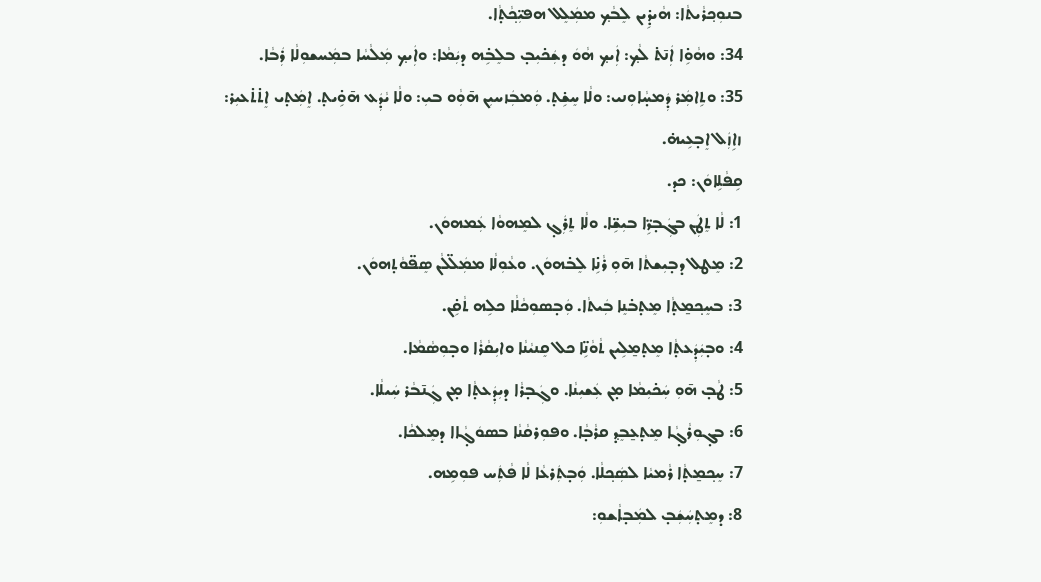ܒܢܘܼܟ݂ܪܵܝܬܵܐ: ܗܵܝܕܹ̇ܝܢ ܠܸܒܵܟ݂ ܡܡܲܠܸܠ ܗܦܝܼ̈ܟ݂ܵܬ̣ܵܐ.
34: ܘܗܵܘܹ̇ܐ ܐܲܢ̄ܬ̇ ܠܵܟ݂: ܐܲܝܟ݂ ܗܵܘܿ ܕܫܲܟ̇ܝܼܒ̣ ܒܠܸܒܹ̇ܗ ܕܝܲܡܵܐ: ܘܐܲܝܟ݂ ܡܲܠܵܚܵܐ ܒܡܲܚܫܘܼܠܵܐ ܪܲܒܵܐ.
35: ܘܬܹܐܡܲܪ ܕܲܡܚ̣ܵܐܘܼܢܝ: ܘܠܵܐ ܚܸܫܹ̇ܬ̣. ܘܲܡܒܲܙܚܝܼܢ ܗ̄ܘܼܵܘ ܒܝܼ: ܘܠܵܐ ܝܵܕܲܥ ܗ̄ܘܹ̇ܝܬ̣. ܐܸܡܲܬ̣ܝ ܐܸܬ̇ܬ̇ܥܝܼܪ: ܙܐܹܙܲܠ ܐܸܒ̣ܥܹܝܗ̇.
ܩܹܦܵܠܹܐܘܿܢ: ܟܕ.
1: ܠܵܐ ܬܸܛܲܢ ܒܓܲܒ̣ܪܹ̈ܐ ܒܝܼܫܹ̈ܐ. ܘܠܵܐ ܬܸܪܲܓ̣ ܠܡܸܗܘܵܐ ܥܲܡܗܘܿܢ.
2: ܡܸܛܠ ܕܒ̣ܝܼܫܬܵܐ ܗ̄ܘܼ ܪܵܢܹ̇ܐ ܠܸܒ̇ܗܘܿܢ. ܘܥܵܘܼܠܵܐ ܡܡܲܠ̈ܠܵܢ ܣܸܦ̈ܘܵܬ̣ܗܘܿܢ.
3: ܒܚܸܟ݂ܡ̱ܬ̣ܵܐ ܡܸܬ̣ܒ̇ܢܸܐ ܒܲܝܬܵܐ. ܘܲܒ̣ܣܘܼܟܵܠܵܐ ܟܠܹܗ ܬܵܩܹ̇ܢ.
4: ܘܒ̣ܝܲܕܲܥܬ̣ܵܐ ܡܸܬ̣ܡ̱ܠܹܝܢ ܬܵܘܵܢܹ̈ܐ ܟܠ ܩܸܢܝܵܢܵܐ ܘܐܝܼܩܵܪܵܐ ܘܒ̣ܘܼܣܵܡܵܐ.
5: ܛܵܒ̣ ܗ̄ܘܼ ܚܲܟ̇ܝܼܡܵܐ ܡ̣ܢ ܥܲܫܝܼܢܵܐ. ܘܓܲܒ̣ܪܵܐ ܕܝܼܕܲܥܬ̣ܵܐ ܡ̣ܢ ܓܲܢ̄ܒܵܪ ܚܲܝܠܵܐ.
6: ܒܓ̣ܘܼܪܵܓ̣ܵܐ ܡܸܬ̣ܥ̱ܒܸܕ݂ ܩܪܵܒ̣ܵܐ. ܘܦܘܼܪܩܵܢܵܐ ܒܣܘܿܓ̣ܵܐܐ ܕܡܸܠܟܵܐ.
7: ܚܸܟ݂ܡ̱ܬ̣ܵܐ ܪܵܡܝܵܐ ܠܣܲܟ݂ܠܵܐ. ܘܲܒ̣ܬܲܪܥܵܐ ܠܵܐ ܦܵܬܲܚ ܦܘܼܡܹܗ.
8: ܕܡܸܬ̣ܚܲܫܲܒ̣ ܠܡܲܒ̣ܐܵܫܘܼ: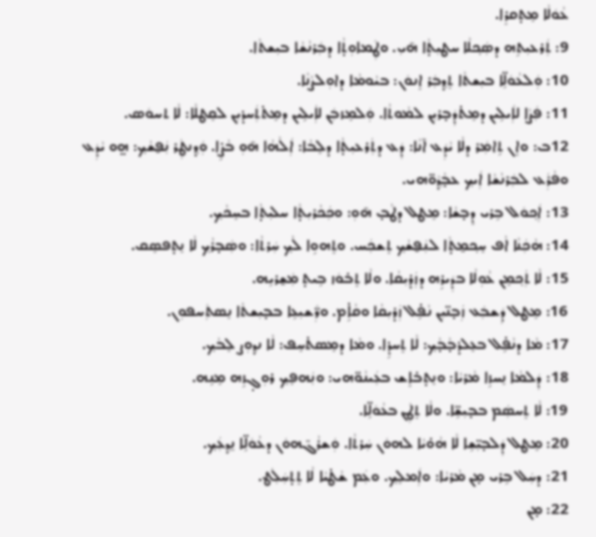ܥܵܘܿܠܵܐ ܡܸܬ̣ܩܪܸܐ.
9: ܬܲܪܥܝܼܬܹܗ ܕܣܲܟ݂ܠܵܐ ܚܛܝܼܬ̣ܵܐ ܗ̄ܝܼ. ܘܛܲܡܐܘܼܬ̣ܵܐ ܕܒܲܪܢܵܫܵܐ ܒܝܼܫܬܵܐ.
10: ܘܲܠܥܵܘܿܠܹ̈ܐ ܒܝܼܫܬܵܐ ܬܸܕ݂ܒܲܪ ܐܸܢܘܿܢ: ܒܝܵܘܡܵܐ ܕܐܘܼܠܨܵܢܵܐ.
11: ܦܲܨܵܐ ܠܐܲܝܠܹܝܢ ܕܡܸܬ̇ܕܲܒ̣ܪܝܼܢ ܠܡܵܘܬܵܐ. ܘܲܠܡܸܙܒܲܢ ܠܐܲܝܠܹܝܢ ܕܡܸܬ̇ܬܲܚܕ̇ܝܼܢ ܠܩܸܛܠܵܐ: ܠܵܐ ܬܚܘܿܣ.
12ܒ: ܘܐܸܢ ܬܹܐܡܲܪ ܕܠܵܐ ܝܵܕܲܥ ܐ̄ܢܵܐ: ܕܲܥ ܕܬܲܪܥܝܼܬ̣ܵܐ ܕܠܸܒܵܐ: ܐܲܠܵܗܵܐ ܗ̄ܘܼ ܒܵܨܹ̇ܐ. ܘܲܕ݂ܢܛܲܪ ܢܲܦ̮ܫܵܟ݂: ܗ̤ܘ ܝܵܕܲܥ ܘܦܵܪܲܥ ܠܒܲܪܢܵܫܵܐ ܐܲܝܟ݂ ܥܒ̣ܵܕ݂ܵܘ̈ܗܝ.
13: ܐܲܟ݂ܘܿܠ ܒܹܪܝ ܕܸܒ̣ܫܵܐ: ܡܸܛܠ ܕܛܵܒ̣ ܗ̄ܘܼ: ܘܟܲܟܵܪܝܼܬ̣ܵܐ ܚܠܝܼܬ̣ܵܐ ܒܚܸܟܵܟ݂.
14: ܗܵܟܲܢܵܐ ܐܵܦ ܚܸܟ݂ܡ̱ܬ̣ܵܐ ܠܢܲܦ̮ܫܵܟ݂ ܬܸܫܟܲܚ. ܘܬܸܗܘܹܐ ܠܵܟ݂ ܚܲܪܬܵܐ: ܘܣܲܒ̣ܪܵܟ݂ ܠܵܐ ܢܸܬ̣ܦܣܸܩ.
15: ܠܵܐ ܬܲܟ݂ܡܸܢ ܥܵܘܼܠܵܐ ܒܕܲܝܪܹܗ ܕܙܲܕ̇ܝܼܩܵܐ. ܘܠܵܐ ܬܸܒ̇ܘܿܙ ܒܹܝܬ̣ ܡܲܫ̱ܪܝܹܗ.
16: ܡܸܛܠ ܕܲܫܒܲܥ ܙܲܒ̣ܢ̈ܝܼܢ ܢܵܦܹ̇ܠ ܙܲܕ̇ܝܼܩܵܐ ܘܩܵܐܹ̇ܡ. ܘܪ̈ܲܫܝܼܥܹܐ ܒܒ̣ܝܼܫܬܵܐ ܢܸܣܬܲܚܦܘܼܢ.
17: ܡܵܐ ܕܢܵܦܹ̇ܠ ܒܥܸܠܕ̇ܒ̣ܵܒ̣ܵܟ݂: ܠܵܐ ܬܸܚܕܹ̇ܐ. ܘܡܵܐ ܕܡܸܣܬ̇ܚܸܦ: ܠܵܐ ܢܕ݂ܘܼܨ ܠܸܒܵܟ݂.
18: ܕܲܠܡܵܐ ܢܸܚܙܹܐ ܡܵܪܝܵܐ: ܘܢܸܬ̣ܒ̇ܐܸܫ ܒܥܲܝܢܵܘ̈ܗܝ: ܘܢܲܗܦܸܟ݂ ܪܘܼܓ̣ܙܹܗ ܡܸܢܹܗ.
19: ܠܵܐ ܬܸܚܣܲܡ ܒܒ̣ܝܼܫܹ̈ܐ. ܘܠܵܐ ܬܸܛܲܢ ܒܥܵܘܿܠܹ̈ܐ.
20: ܡܸܛܠ ܕܲܠܒ̣ܝܼ̈ܫܹܐ ܠܵܐ ܗܵܘ̇ܝܵܐ ܠܗܘܿܢ ܚܲܪܬܵܐ. ܘܲܫܪܵܓ̃ܗܘܿܢ ܕܥܵܘܿܠܹ̈ܐ ܢܸܕ݂ܥܲܟ݂.
21: ܕܚܲܠ ܒܹܪܝ ܡ̣ܢ ܡܵܪܝܵܐ: ܘܐܲܡܠܸܟ݂. ܘܥܲܡ ܫܵܛ̇ܝܵܐ ܠܵܐ ܬܸܬ̣ܚܲܠܲܛ.
22: ܡ̣ܢ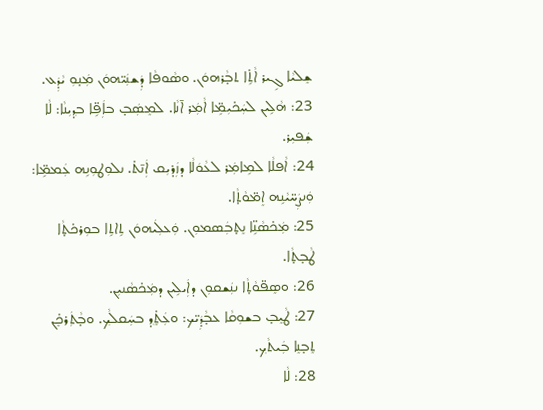ܫܸܠܝܵܐ ܓܹܝܪ ܐܵܬܹ̇ܐ ܬܒ̣ܵܪܗܘܿܢ. ܘܣܵܘܦܵܐ ܕܲܫܢܲܝ̈ܗܘܿܢ ܡܲܢ̣ܘܼ ܝܵܕܲܥ.
23: ܗܵܠܹܝܢ ܠܚܲܟ̇ܝܼܡܹ̈ܐ ܐܵܡܲܪ ܐ̄ܢܵܐ. ܠܡܸܣܲܒ̣ ܒܐܲܦܹ̈ܐ ܒܕ݂ܝܼܢܵܐ: ܠܵܐ ܫܲܦܝܼܪ.
24: ܐܵܦܠܵܐ ܠܡܹܐܡܲܪ ܠܥܵܘܿܠܵܐ ܕܙܲܕ̇ܝܼܩ ܐܲܢ̄ܬ̇. ܢܠܘܼܛܘܼܢܹܗ ܥܲܡܡܹ̈ܐ: ܘܲܢܨܲܚ̈ܝܵܢܹܗ ܐܸܡ̈ܘܵܬ̣ܵܐ.
25: ܡܲܟ̇ܣܵܢܹ̈ܐ ܢܸܬ̣ܒܲܣܡܘܼܢ. ܘܲܥܠܲܝܗܘܿܢ ܬܹܐܬܹܐ ܒܘܼܪܟ̇ܬ̣ܵܐ ܛܵܒ̣ܬ̣ܵܐ.
26: ܘܣܸܦ̈ܘܵܬ̣ܵܐ ܢܢܲܫܩܘܼܢ ܕܐܲܝܠܹܝܢ ܕܡܲܟ̇ܣܵܢܝܼܢ.
27: ܛܵܝܸܒ̣ ܒܫܘܼܩܵܐ ܥܒ̣ܵܕܲܝ̈ܟ: ܘܥܲܬܸ̇ܕ݂ ܒܚܲܩܠܵܟ݂. ܘܒ̣ܵܬܲܪܟܸ̇ܢ ܬܸܒ̣ܢܸܐ ܒܲܝܬܵܟ݂.
28: ܠܵܐ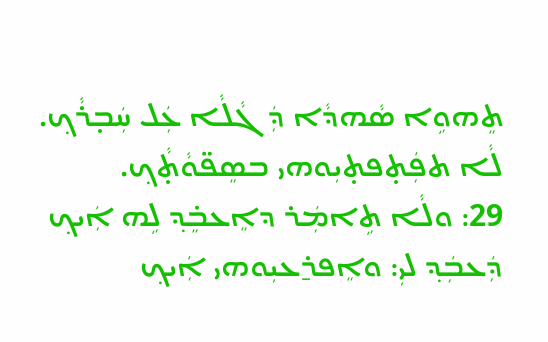ܬܸܗܘܹܐ ܣܵܗܕܵܐ ܕܲܓܵܠܵܐ ܥܲܠ ܚܲܒ̣ܪܵܟ݂. ܠܵܐ ܬܦܲܬ̣ܦܬ̣ܝܼܘܗܝ ܒܣܸܦ̈ܘܵܬ̣ܵܟ݂.
29: ܘܠܵܐ ܬܹܐܡܲܪ ܕܐܸܥܒܸ̇ܕ݂ ܠܹܗ ܐܲܝܟ݂ ܕܲܥܒܲܕ݂ ܠܝܼ: ܘܐܸܦܪ̱ܥܝܼܘܗܝ ܐܲܝܟ݂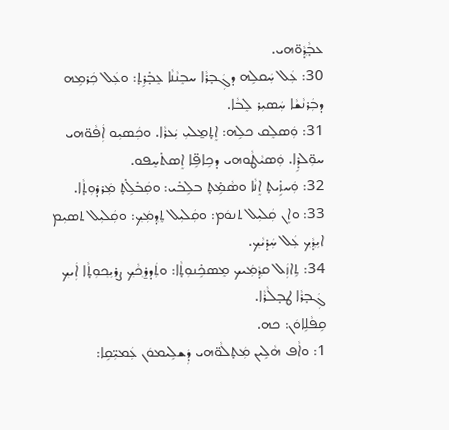ܥܒ̣ܵܕ݂ܵܘ̈ܗܝ.
30: ܥܲܠ ܚܲܩܠܹܗ ܕܓܲܒ̣ܪܵܐ ܚܒܸܢܵܢܵܐ ܥܸܒ̣̇ܪܹܬ̣: ܘܥܲܠ ܟܲܪܡܹܗ ܕܒܲܪܢܵܫܵܐ ܚܲܣܝܼܪ ܠܸܒܵܐ.
31: ܘܲܣܠܸܩ ܟܠܹܗ: ܐܸܬ̣ܡ̱ܠܝܼ ܝܲܥܪܵܐ. ܘܟܲܣܝܼܘ ܐܲܦܵܘ̈ܗܝ ܚܘܼ̈ܠܕܹ̇ܐ. ܘܲܣܝܵܛܵܘܗܝ ܕܟܹܐܦܹ̈ܐ ܐܸܣܬ̇ܚܸܦܘ.
32: ܘܲܚܙܹ̇ܝܬ̣ ܐܸܢܵܐ ܘܣܵܡܹ̇ܬ̣ ܒܠܹܒ̇ܝ: ܘܩܲܒ̇ܠܹ̇ܬ̣ ܡܲܪܕ̇ܘܼܬ̣ܵܐ.
33: ܘܐܸܢ ܩܲܠܝܼܠ ܬܢܘܿܡ: ܘܩܲܠܝܼܠ ܬܸܕ݂ܡܲܟ݂: ܘܩܲܠܝܼܠ ܬܣܝܼܡ ܐܝܼܕ݂ܵܟ݂ ܥܲܠ ܚܲܕ̇ܝܵܟ݂.
34: ܬܹܐܙܲܠ ܩܕ݂ܵܡܲܝܟ ܡܸܣܟܹ̇ܢܘܼܬ̣ܵܐ: ܘܬܲܕܪ̱ܟ݂ܵܟ݂ ܨܪܝܼܟ݂ܘܼܬ̣ܵܐ ܐܲܝܟ݂ ܓܲܒ̣ܪܵܐ ܛܒ̣ܠܵܪܵܐ.
ܩܹܦܵܠܹܐܘܿܢ: ܟܗ.
1: ܘܐܵܦ ܗܵܠܹܝܢ ܡܲܬ̣ܠܵܘ̈ܗܝ ܕܲܫܠܹܝܡܘܿܢ ܥܲܡܝܼ̈ܩܹܐ: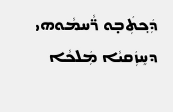ܕܲܟ݂ܬܲܒ̣ܘ ܪ̈ܵܚܡܵܘܗܝ ܕܚܸܙܲܩܝܵܐ ܡܲܠܟܵܐ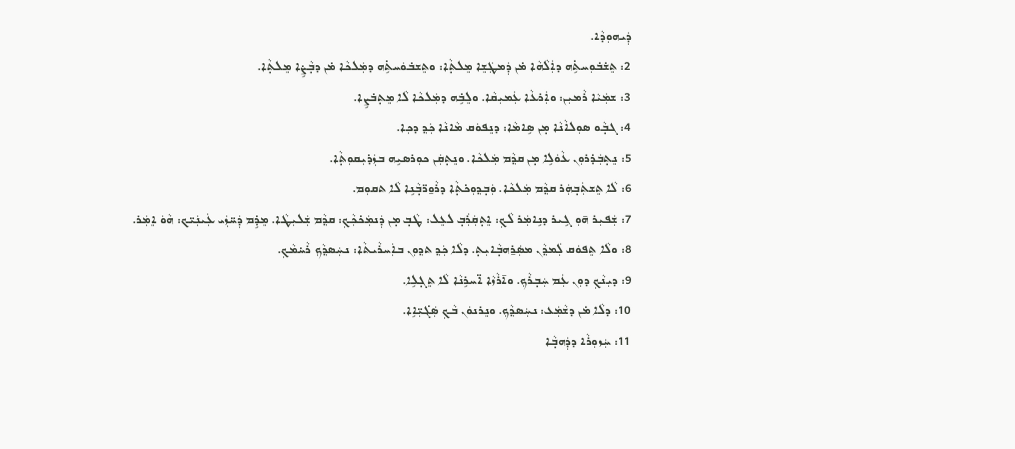ܕܲܝܗܘܼܕܵܐ.
2: ܬܸܫ̇ܒ̇ܘܼܚܬܹ̇ܗ ܕܐܲܠܵܗܵܐ ܡ̇ܢ ܕܲܡܛܲܫܸܐ ܡܸܠܬ̣ܵܐ: ܘܬܸܫܒ̇ܘܿܚܬܹ̇ܗ ܕܡܲܠܟܵܐ ܡ̇ܢ ܕܒ̣ܵܨܹ̇ܐ ܡܸܠܬ̣ܵܐ.
3: ܫܡܲܝܵܐ ܪܵܡܝܼܢ: ܘܐܲܪܥܵܐ ܥܲܡܝܼܩܵܐ. ܘܠܸܒܹ̇ܗ ܕܡܲܠܟܵܐ ܠܵܐ ܡܸܬ̣ܒ̇ܨܹܐ.
4: ܓܒ̣ܵܘ ܣܘܼܠܐܵܢܵܐ ܡ̣ܢ ܣܹܐܡܵܐ: ܕܢܸܦܘܿܩ ܡܵܐܢܵܐ ܟܲܕ݂ ܕܟ݂ܐ.
5: ܢܸܬ̣ܒܲܕ̇ܪܘܼܢ ܥܵܘܿܠܹܐ ܡ̣ܢ ܩܕ݂ܵܡ ܡܲܠܟܵܐ. ܘܢܸܬ̣ܩܲܢ ܟܘܼܪܣܝܹܗ ܒܙܲܕ̇ܝܼܩܘܼܬ̣ܵܐ.
6: ܠܵܐ ܬܸܫܬܲܒ̣ܗܲܪ ܩܕ݂ܵܡ ܡܲܠܟܵܐ. ܘܲܒ̣ܕ݂ܘܼܟ̇ܬ̣ܵܐ ܕܪܵܘ̱ܪ̈ܒ̣ܵܢܹܐ ܠܵܐ ܬܩܘܼܡ.
7: ܫܲܦܝܼܪ ܗ̄ܘܼ ܓܹܝܪ ܕܢܹܐܡܲܪ ܠܵܟ݂: ܐܸܬ̣ܩܲܪܲܒ̣ ܠܥܸܠ: ܛܵܒ̣ ܡ̣ܢ ܕܲܢܡܲܟ̇ܟ݂ܵܟ݂: ܩܕ݂ܵܡ ܫܲܠܝܼܛܵܐ. ܡܸܕܹ̇ܡ ܕܲܚ̈ܙܲܝ ܥܲܝܢܲܝ̈ܟ: ܗܵܘܿ ܐܸܡܲܪ.
8: ܘܠܵܐ ܬܸܦܘܿܩ ܠܲܡܕ݂ܵܢ ܡܣܲܪ̱ܗܒ̣ܵܐܝܼܬ̣. ܕܠܵܐ ܟܲܕ݂ ܬܕ݂ܘܼܢ ܒܐܲܚܪܵܝܬܵܐ: ܢܚܲܣܕ݂ܵܟ݂ ܪܵܚ̇ܡܵܟ݂.
9: ܕܝܼܢܵܟ݂ ܕܘܼܢ ܥܲܡ ܚܲܒ̣ܪܵܟ݂. ܘܐ̄ܪܵܙܵܐ ܐ̈ܚܪܹܢܵܐ ܠܵܐ ܬܸܓ̣ܠܹܐ.
10: ܕܠܵܐ ܡ̇ܢ ܕܫܵܡܲܥ: ܢܚܲܣܕ݂ܵܟ݂. ܘܢܸܪܢܘܿܢ ܒܵܟ݂ ܣܲܓ̇ܝܼ̈ܐܹܐ.
11: ܚܲܙܘܼܪܵܐ ܕܕܲܗܒ̣ܵܐ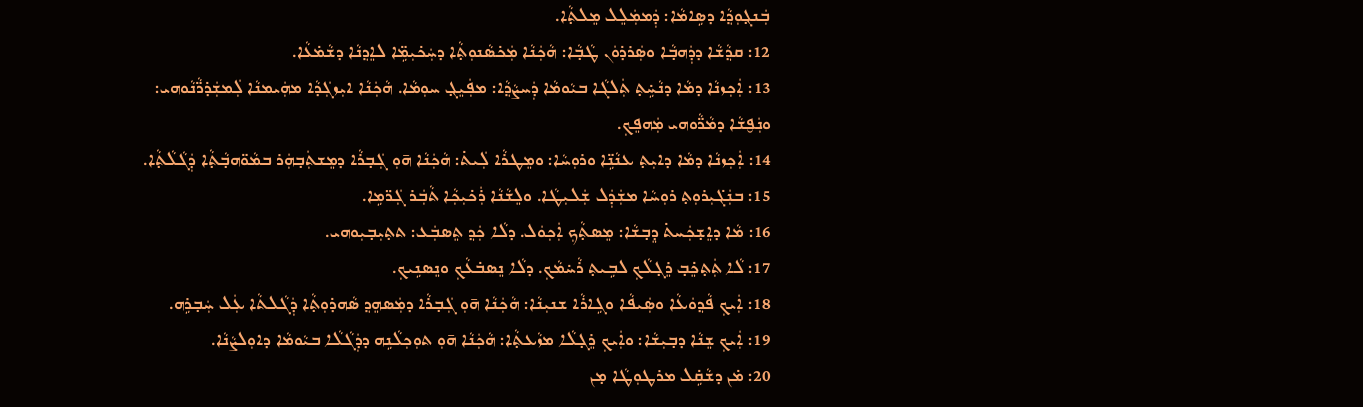ܒܲܢܓ̣ܘܼܕ݂ܵܐ ܕܣܹܐܡܵܐ: ܕܲܡܡܲܠܸܠ ܡܸܠܬ̣ܵܐ.
12: ܩܕ݂ܵܫܵܐ ܕܕܲܗܒ̣ܵܐ ܘܣܲܪܕ̇ܘܿܢ ܛܵܒ̣ܵܐ: ܗܵܟܲܢܵܐ ܡܲܟ̇ܣܵܢܘܼܬ̣ܵܐ ܕܚܲܟ̇ܝܼܡܹ̈ܐ ܠܐܸܕ݂ܢܵܐ ܕܫܵܡ̇ܥܵܐ.
13: ܐܲܟ݂ܙܢܵܐ ܕܡܵܐ ܕܢܵܚܹ̇ܬ̣ ܬܲܠܓܵܐ ܒܝܵܘܡܵܐ ܕܲܚܨܵܕ݂ܵܐ: ܡܦܲܝܸܓ̣ ܚܘܼܡܵܐ. ܗܵܟܲܢܵܐ ܐܝܼܙܓܲܕܵܐ ܡܗܲܝܡܢܵܐ ܠܲܡܫܲܕ̇ܪ̈ܵܢܵܘܗܝ: ܘܢܲܦ̮ܫܵܐ ܕܡܵܪ̈ܵܘܗܝ ܡܲܗܦܸܟ݂.
14: ܐܲܟ݂ܙܢܵܐ ܕܡܵܐ ܕܐܝܼܬ̣ ܥܢܵܢܹ̈ܐ ܘܪܘܼܚܵܐ: ܘܡܸܛܪܵܐ ܠܲܝܬ̇: ܗܵܟܲܢܵܐ ܗ̄ܘܼ ܓܲܒ̣ܪܵܐ ܕܡܸܫܬܲܒ̣ܗܲܪ ܒܡܵܘ̈ܗܒ̣ܵܬ̣ܵܐ ܕܲܓܵܠܵܬ̣ܵܐ.
15: ܒܢܲܓ̇ܝܼܪܘܼܬ̣ ܪܘܼܚܵܐ ܡܫܲܕܲܠ ܫܲܠܝܼܛܵܐ. ܘܠܸܫܵܢܵܐ ܪܲܟ̇ܝܼܟ݂ܵܐ ܬܵܒܲܪ ܓܲܪ̈ܡܹܐ.
16: ܡܵܐ ܕܐܸܫ̣ܟܲܚܬ̇ ܕܸܒ̣ܫܵܐ: ܡܸܣܬ̣ܵܟ݂ ܐܲܟ݂ܘܿܠ. ܕܠܵܐ ܟܲܕ݂ ܬܸܣܒܲܥ: ܬܬ̣ܝܼܒ̣ܝܼܘܗܝ.
17: ܠܵܐ ܬܲܬ̣ܟܸ̇ܒ̣ ܪܸܓ̣ܠܵܟ݂ ܠܒܹܝܬ̣ ܪܵܚ̇ܡܵܟ݂. ܕܠܵܐ ܢܸܣܒ̇ܥܵܟ݂ ܘܢܸܣܢܹܝܟ݂.
18: ܐܲܝܟ݂ ܦܵܕ݂ܘܿܥܵܐ ܘܣܲܝܦܵܐ ܘܓܹܐܪܵܐ ܫܢܝܼܢܵܐ: ܗܵܟܲܢܵܐ ܗ̄ܘܼ ܓܲܒ̣ܪܵܐ ܕܡܲܣܗܸܕ݂ ܣܵܗܕ̇ܘܼܬ̣ܵܐ ܕܲܓܵܠܬܵܐ ܥܲܠ ܚܲܒ̣ܪܹܗ.
19: ܐܲܝܟ݂ ܫܸܢܵܐ ܕܒ̣ܝܼܫܵܐ: ܘܐܲܝܟ݂ ܪܸܓ̣ܠܵܐ ܡܙܵܥܬ̣ܵܐ: ܗܵܟܲܢܵܐ ܗ̄ܘܼ ܬܘܼܟ݂ܠܵܢܹܗ ܕܕܲܓܵܠܵܐ ܒܝܵܘܡܵܐ ܕܐܘܼܠܨܵܢܵܐ.
20: ܡ̇ܢ ܕܫܵܩܹ̇ܠ ܡܪܛܘܼܛܵܐ ܡ̣ܢ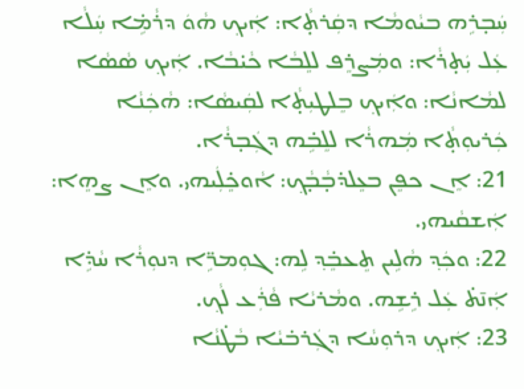ܚܲܒ̣ܪܹܗ ܒܝܵܘܡܵܐ ܕܩܲܪܬ̣ܵܐ: ܐܲܝܟ݂ ܗܵܘܿ ܕܪܵܡܹ̇ܐ ܚܲܠܵܐ ܥܲܠ ܝܲܬ̣ܪܵܐ: ܘܡܲܨܪܸܦ ܠܠܸܒܵܐ ܟܵܝ̇ܒܵܐ. ܐܲܝܟ݂ ܣܵܣܵܐ ܠܡܵܐܢܵܐ: ܘܐܲܝܟ݂ ܒܸܠܛܝܼܬ̣ܵܐ ܠܩܲܝܣܵܐ: ܗܵܟܲܢܵܐ ܟܲܪܝܘܼܬ̣ܵܐ ܡܲܗܪܵܐ ܠܠܸܒܹ̇ܗ ܕܓܲܒ̣ܪܵܐ.
21: ܐܸܢ ܟܦܸܢ ܒܥܸܠܕ̇ܒ̣ܵܒ̣ܵܟ݂: ܐܵܘܟܸ̇ܠܲܝܗܝ. ܘܐܸܢ ܨܗܸܐ: ܐܲܫܩܵܝܗܝ.
22: ܘܟܲܕ݂ ܗܵܠܹܝܢ ܬܸܥܒܸ̇ܕ݂ ܠܹܗ: ܓܘܼܡܪܹ̈ܐ ܕܢܘܼܪܵܐ ܚܵܕܹ̇ܐ ܐܲܢ̄ܬ̇ ܥܲܠ ܪܹܫܹܗ. ܘܡܵܪܝܵܐ ܦܵܪܲܥ ܠܵܟ݂.
23: ܐܲܝܟ݂ ܕܪܘܼܚܵܐ ܕܓܲܪܒ̇ܝܵܐ ܒܵܛ̇ܢܵܐ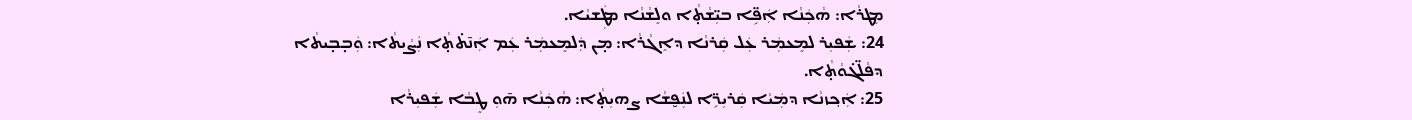ܡܸܛܪܵܐ: ܗܵܟܲܢܵܐ ܐܲܦܹ̈ܐ ܒܝܼ̈ܫܵܬ̣ܵܐ ܘܠܸܫܵܢܵܐ ܡܛܲܫܝܵܐ.
24: ܫܲܦܝܼܪ ܠܡܸܥܡܲܪ ܥܲܠ ܩܲܪܢܵܐ ܕܐܸܓܵܪܵܐ: ܡ̣ܢ ܕܲܠܡܸܥܡܲܪ ܥܲܡ ܐܲܢ̄ܬ̇ܬ̣ܵܐ ܢܲܨܵܝܬܵܐ: ܘܲܒ̣ܒ̣ܝܬܵܐ ܕܦܵܠ̈ܓ̇ܘܵܬ̣ܵܐ.
25: ܐܲܟ݂ܙܢܵܐ ܕܡܲܝܵܐ ܩܲܪܝܼܪܹ̈ܐ ܠܢܲܦ̮ܫܵܐ ܨܗܝܼܬ̣ܵܐ: ܗܵܟܲܢܵܐ ܗ̄ܘܼ ܛܸܒܵܐ ܫܲܦܝܼܪܵܐ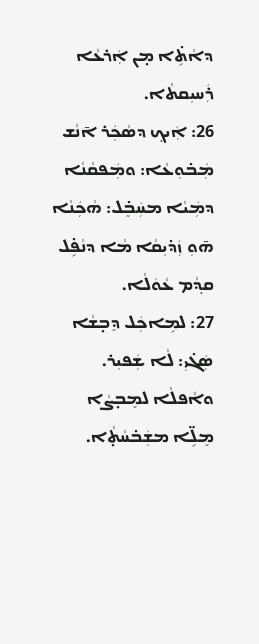ܕܐܵܬܹ̇ܐ ܡ̣ܢ ܐܲܪܥܵܐ ܪܲܚܝܼܩܬܵܐ.
26: ܐܲܝܟ݂ ܕܣܵܟܲܪ ܐ̄ܢܵܫ ܡܲܒ̇ܘܼܥܵܐ: ܘܡܲܦܩܵܢܵܐ ܕܡܲܝܵܐ ܡܚܲܒܸ̇ܠ: ܗܵܟܲܢܵܐ ܗ̄ܘܼ ܙܲܕ̇ܝܼܩܵܐ ܡܵܐ ܕܢܵܦܹ̇ܠ ܩܕ݂ܵܡ ܥܵܘܿܠܵܐ.
27: ܠܡܹܐܟܲܠ ܕܸܒ̣ܫܵܐ ܣܲܓ̇ܝܼ: ܠܵܐ ܫܲܦܝܼܪ. ܘܐܵܦܠܵܐ ܠܡܸܒ̣ܨܵܐ ܡܸܠܹ̈ܐ ܡܫܲܒ̇ܚܵܬ̣ܵܐ.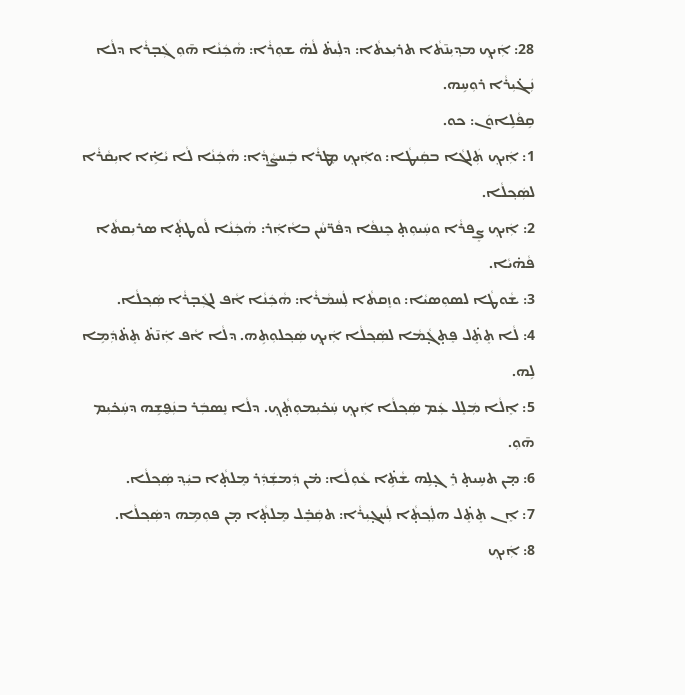28: ܐܲܝܟ݂ ܡܕ݂ܝܼܢ̄ܬܵܐ ܬܪܝܼܥܬܵܐ: ܕܠܲܝܬ̇ ܠܵܗ̇ ܫܘܼܪܵܐ: ܗܵܟܲܢܵܐ ܗ̄ܘܼ ܓܲܒ̣ܪܵܐ ܕܠܵܐ ܢܲܓ̇ܝܼܪܵܐ ܪܘܼܚܹܗ.
ܩܹܦܵܠܹܐܘܿܢ: ܟܘ.
1: ܐܲܝܟ݂ ܬܲܠܓܵܐ ܒܩܲܝܛܵܐ: ܘܐܲܝܟ݂ ܡܸܛܪܵܐ ܒܲܚܨܵܕ݂ܵܐ: ܗܵܟܲܢܵܐ ܠܵܐ ܝܵܐܹ̇ܐ ܐܝܼܩܵܪܵܐ ܠܣܲܟ݂ܠܵܐ.
2: ܐܲܝܟ݂ ܨܸܦܪܵܐ ܘܚܲܝܘܼܬ̣ ܟܸܢܦܵܐ ܕܦܵܪ̈ܚܵܢ ܒܐܵܐܲܪ: ܗܵܟܲܢܵܐ ܠܵܘܛܬ̣ܵܐ ܣܪܝܼܩܬܵܐ ܦܵܗ̇ܝܵܐ.
3: ܫܵܘܛܵܐ ܠܣܘܼܣܝܵܐ: ܘܙܸܩܬܵܐ ܠܲܚܡܵܪܵܐ: ܗܵܟܲܢܵܐ ܐܵܦ ܠܓܲܒ̣ܪܵܐ ܣܲܟ݂ܠܵܐ.
4: ܠܵܐ ܬܸܬܸ̇ܠ ܦܸܬ̣ܓ̣ܵܡܵܐ ܠܣܲܟ݂ܠܵܐ ܐܲܝܟ݂ ܣܲܟ݂ܠܘܼܬܹܗ. ܕܠܵܐ ܐܵܦ ܐܲܢ̄ܬ̇ ܬܸܬ̇ܕܲܡܹܐ ܠܹܗ.
5: ܐܸܠܵܐ ܡܲܠܸܠ ܥܲܡ ܣܲܟ݂ܠܵܐ ܐܲܝܟ݂ ܚܲܟ̇ܝܼܡܘܼܬ̣ܵܟ݂. ܕܠܵܐ ܢܸܣܒܲܪ ܒܢܲܦ̮ܫܹܗ ܕܚܲܟ̇ܝܼܡ ܗ̄ܘܼ.
6: ܡ̣ܢ ܬܚܹܝܬ̣ ܪܸܓ̣ܠܹܗ ܫܵܬܹ̇ܐ ܥܵܘܼܠܵܐ: ܡ̇ܢ ܕܲܡܫܲܕܲܪ ܡܸܠܬ̣ܵܐ ܒܝܲܕ݂ ܣܲܟ݂ܠܵܐ.
7: ܐܸܢ ܬܸܬܸ̇ܠ ܗܠܲܟ݂ܬ̣ܵܐ ܠܲܚܓ̣ܝܼܪܵܐ: ܬܩܲܒܸ̇ܠ ܡܸܠܬ̣ܵܐ ܡ̣ܢ ܦܘܼܡܹܗ ܕܣܲܟ݂ܠܵܐ.
8: ܐܲܝܟ݂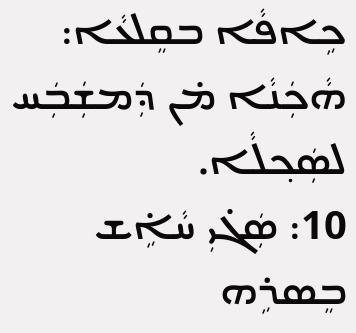ܟܹܐܦܵܐ ܒܩܸܠܥܵܐ: ܗܵܟܲܢܵܐ ܡ̇ܢ ܕܲܡܫܲܒܲܚ ܠܣܲܟ݂ܠܵܐ.
10: ܣܲܓ̇ܝܼ ܚܵܐܹ̇ܫ ܒܸܣܪܹܗ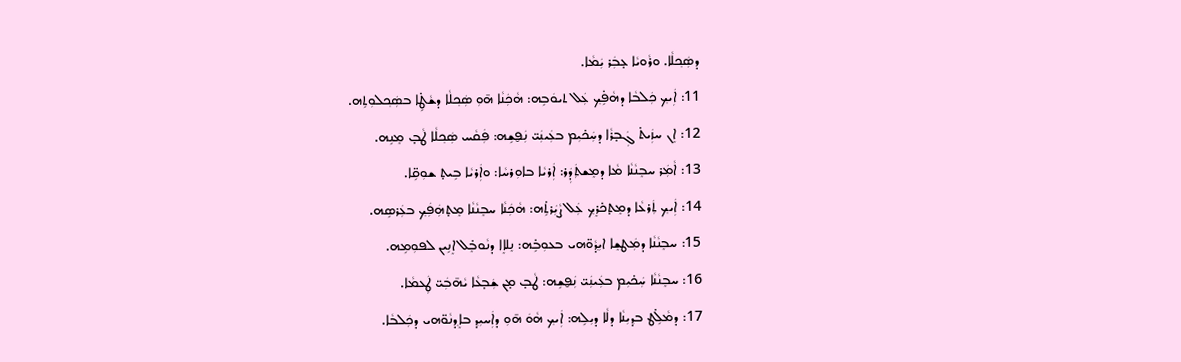ܕܣܲܟ݂ܠܵܐ. ܘܪܵܘܝܵܐ ܥ̣ܒܲܪ ܝܲܡܵܐ.
11: ܐܲܝܟ݂ ܟܲܠܒܵܐ ܕܗܵܦܹ̇ܟ݂ ܥܲܠ ܬܝܘܿܒܹܗ: ܗܵܟܲܢܵܐ ܗ̄ܘܼ ܣܲܟ݂ܠܵܐ ܕܫܵܛܹ̇ܐ ܒܣܲܟ݂ܠܘܼܬܹܗ.
12: ܐܸܢ ܚܙܲܝܬ̇ ܓܲܒ̣ܪܵܐ ܕܚܲܟ̇ܝܼܡ ܒܥܲܝܢܲܝ̈ ܢܲܦ̮ܫܹܗ: ܦܲܩܵܚ ܣܲܟ݂ܠܵܐ ܛܵܒ̣ ܡܸܢܹܗ.
13: ܐܵܡܲܪ ܚܒܸܢܵܢܵܐ ܡܵܐ ܕܡܸܫܬܲܕܲܪ: ܐܲܪܝܵܐ ܒܐܘܼܪܚܵܐ: ܘܐܲܪܝܵܐ ܒܹܝܬ̣ ܫܘܼܩܹ̈ܐ.
14: ܐܲܝܟ݂ ܬܲܪܥܵܐ ܕܡܸܬ̣ܟ̇ܪܸܟ݂ ܥܲܠ ܨܵܝܲܪܬܹ̇ܗ: ܗܵܟܲܢܵܐ ܚܒܸܢܵܢܵܐ ܡܸܬ̣ܗܲܦܲܟ݂ ܒܥܲܪܣܹܗ.
15: ܚܒܸܢܵܢܵܐ ܕܡܲܛܫܸܐ ܐܝܼܕ݂ܵܘ̈ܗܝ ܒܥܘܼܒܹ̇ܗ: ܢܸܠܐܸܐ ܕܢܵܘܒܸ̇ܠ ܐܸܢܹܝܢ ܠܦܘܼܡܹܗ.
16: ܚܒܸܢܵܢܵܐ ܚܲܟ̇ܝܼܡ ܒܥܲܝܢܲܝ̈ ܢܲܦ̮ܫܹܗ: ܛܵܒ̣ ܡ̣ܢ ܫܲܒ̣ܥܵܐ ܝܵܗ̄ܒܲܝ̈ ܛܲܥܡܵܐ.
17: ܕܡܵܠܹ̇ܛ ܒܕ݂ܝܼܢܵܐ ܕܠܵܐ ܕܝܼܠܹܗ: ܐܲܝܟ݂ ܗܵܘܿ ܗ̄ܘܼ ܕܐܲܚܝܼܕ݂ ܒܐܸܕ݂ܢܵܘ̈ܗܝ ܕܟܲܠܒܵܐ.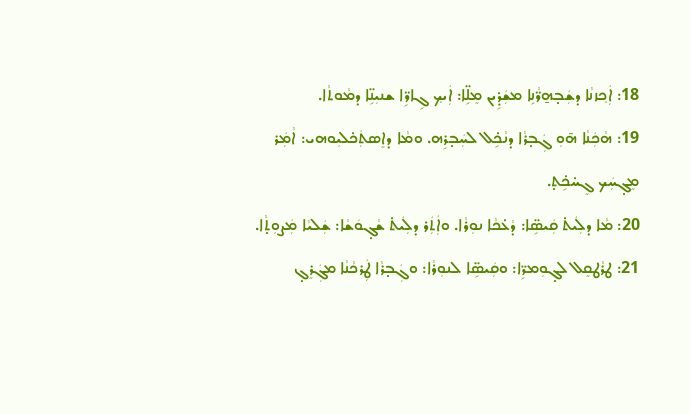18: ܐܲܟ݂ܙܢܵܐ ܕܫܲܒ̣ܗ̱ܪ̈ܵܢܹܐ ܡܫܲܕܹ̇ܝܢ ܡܸܠܹ̈ܐ: ܐܲܝܟ݂ ܓܹܐܪܹ̈ܐ ܫܢܝܼܢܹ̈ܐ ܕܡܵܘܬܵܐ.
19: ܗܵܟܲܢܵܐ ܗ̄ܘܼ ܓܲܒ̣ܪܵܐ ܕܢܵܟܹ̇ܠ ܠܚܲܒ̣ܪܹܗ. ܘܡܵܐ ܕܐܸܣܬܲܟ̇ܠܝܼܘܗܝ: ܐܵܡܲܪ ܡܸܓ̣ܚܲܟ ܓܸܚ̇ܟܹ̇ܬ̣.
20: ܡܵܐ ܕܠܲܝܬ̇ ܩܲܝܣܹ̈ܐ: ܕܵܥ̇ܟܵܐ ܢܘܼܪܵܐ. ܘܐܲܬܲܪ ܕܠܲܝܬ̇ ܫܵܓ̣ܘܿܫܵܐ: ܫܲܠܝܵܐ ܡܲܨܘܼܬ̣ܵܐ.
21: ܛܪܵܛܩܸܠ ܠܓ̣ܘܼܡܪܹ̈ܐ: ܘܩܲܝܣܹ̈ܐ ܠܢܘܼܪܵܐ: ܘܓܲܒ̣ܪܵܐ ܛܲܪܟܵܢܵܐ ܡܓܲܪܸܓ̣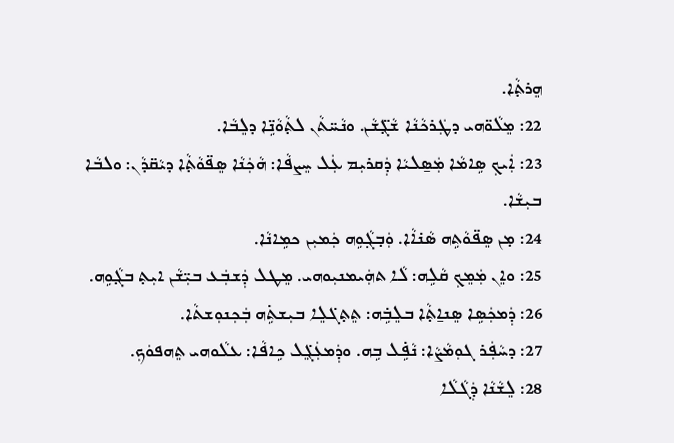ܗܸܪܬ̣ܵܐ.
22: ܡܸܠܵܘ̈ܗܝ ܕܛܲܪܟܵܢܵܐ ܫܵܓ̣̈ܫܵܢ. ܘܢܵܚ̈ܬܵܢ ܠܬ̣ܵܘܵܢܹ̈ܐ ܕܠܸܒܵܐ.
23: ܐܲܝܟ݂ ܣܹܐܡܵܐ ܡܲܣ̱ܠܝܵܐ ܕܲܩܪܝܼܡ ܥܲܠ ܚܸܨܦܵܐ: ܗܵܟܲܢܵܐ ܣܸܦ̈ܘܵܬ̣ܵܐ ܕܝܵܩ̈ܕܵܢ: ܘܠܒܵܐ ܒܝܼܫܵܐ.
24: ܡ̣ܢ ܣܸܦ̈ܘܵܬܹܗ ܣܵܢ̇ܐܵܐ. ܘܲܒ̣ܓ݂ܵܘܹܗ ܟܲܡܝܼܢ ܟܡܹܐܢܵܐ.
25: ܘܐܸܢ ܡܲܡܸܟ݂ ܩܵܠܹܗ: ܠܵܐ ܬܗܲܝܡܢܝܼܘܗܝ. ܡܸܛܠ ܕܲܫܒܲܥ ܒܝܼ̈ܫܵܢ ܐܝܼܬ̣ ܒܓ̣ܵܘܹܗ.
26: ܕܲܡܟܲܣܹܐ ܣܸܢܐ̱ܬ̣ܵܐ ܒܠܸܒܹ̇ܗ: ܬܸܬ̣ܓ̇ܠܸܐ ܒܝܼܫܬܹ̇ܗ ܒܲܟ݂ܢܘܼܫܬܵܐ.
27: ܕܚܵܦܲܪ ܓܘܼܡܵܨܵܐ: ܢܵܦܹ̇ܠ ܒܹܗ. ܘܕܲܡܥܲܓܸ̇ܠ ܟܹܐܦܵܐ: ܥܠܵܘܗܝ ܬܸܗܦܘܿܟ݂.
28: ܠܸܫܵܢܵܐ ܕܲܓܵܠܵܐ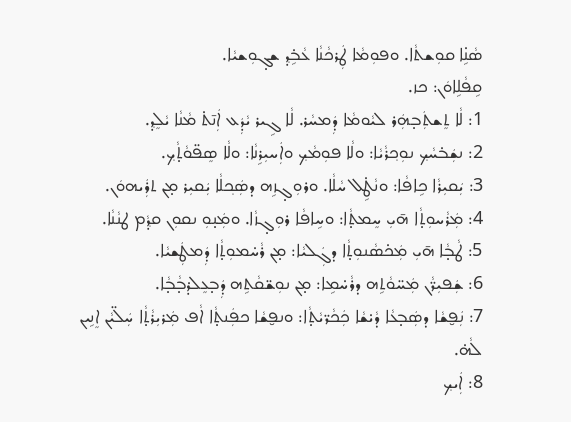ܣܵܢܹ̇ܐ ܩܘܼܫܬܵܐ. ܘܦܘܼܡܵܐ ܛܲܪܟܵܢܵܐ ܥܵܒܹ̇ܕ݂ ܫܓ̣ܘܼܫܝܵܐ.
ܩܹܦܵܠܹܐܘܿܢ: ܟܙ.
1: ܠܵܐ ܬܸܫܬܲܒ̣ܗܲܪ ܠܝܵܘܡܵܐ ܕܲܡܚܵܪ. ܠܵܐ ܓܹܝܪ ܝܵܕܲܥ ܐܲܢ̄ܬ̇ ܡܵܢܵܐ ܝܵܠܸܕ݂.
2: ܢܫܲܒ̇ܚܵܟ݂ ܢܘܼܟ݂ܪܵܝܵܐ: ܘܠܵܐ ܦܘܼܡܵܟ݂ ܘܐܲܚܝܼܪܹܢܵܐ: ܘܠܵܐ ܣܸܦ̈ܘܵܬ̣ܵܟ݂.
3: ܝܲܩܝܼܪܵܐ ܟܹܐܦܵܐ: ܘܢܵܛܹ̇ܠ ܚܵܠܵܐ. ܘܪܘܼܓ̣ܙܹܗ ܕܣܲܟ݂ܠܵܐ ܝܲܩܝܼܪ ܡ̣ܢ ܬܪܲܝܗܘܿܢ.
4: ܡܲܪܵܚܘܼܬ̣ܵܐ ܗ̄ܝܼ ܚܸܡܬ̣ܵܐ: ܘܚܹܐܦܵܐ ܪܘܼܓ̣ܙܵܐ. ܘܡܲܢ̣ܘܼ ܢܩܘܼܢ ܩܕ݂ܵܡ ܛܢܵܢܵܐ.
5: ܛܵܒ̣ܵܐ ܗ̄ܝܼ ܡܲܟ̇ܣܵܢܘܼܬ̣ܵܐ ܕܓܲܠܝܵܐ: ܡ̣ܢ ܪܵܚ̇ܡܘܼܬ̣ܵܐ ܕܲܡܛܲܫܝܵܐ.
6: ܫܲܦܝܼܪ̈ܵܢ ܡܲܚ̈ܘܵܬܹܗ ܕܪܵܚ̇ܡܹܐ: ܡ̣ܢ ܢܘܼܫ̈ܩܵܬܹܗ ܕܲܒ̣ܥܸܠܕ̇ܒ̣ܵܒ̣ܵܐ.
7: ܢܲܦ̮ܫܵܐ ܕܣܲܒ̣ܥܵܐ ܕܵܝ̇ܫܵܐ ܟܲܟܵܪ̈ܝܵܬ̣ܵܐ: ܘܢܦ̮ܫܵܐ ܟܦܲܢܬ̣ܵܐ ܐܵܦ ܡܲܪܝܼܪܵܬ̣ܵܐ ܚܲܠ̈ܝܵܢ ܐܸܢܹܝܢ ܠܵܗ̇.
8: ܐܲܝܟ݂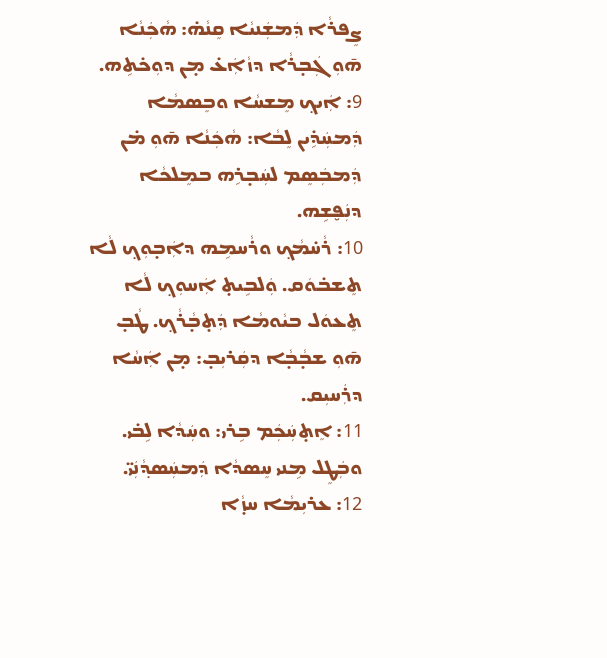ܨܸܦܪܵܐ ܕܲܡܫܲܢܝܵܐ ܩܸܢܵܗ̇: ܗܵܟܲܢܵܐ ܗ̄ܘܼ ܓܲܒ̣ܪܵܐ ܕܙܵܐܲܥ̇ ܡ̣ܢ ܕܘܼܟ̇ܬܹܗ.
9: ܐܲܝܟ݂ ܡܸܫܚܵܐ ܘܒܸܣܡܵܐ ܕܲܡܚܲܕܹ̇ܝܢ ܠܸܒܵܐ: ܗܵܟܲܢܵܐ ܗ̄ܘܼ ܡ̇ܢ ܕܲܡܒܲܣܸܡ ܠܚܲܒ̣ܪܹܗ ܒܡܸܠܟܵܐ ܕܢܲܦ̮ܫܹܗ.
10: ܪܵܚ̇ܡܵܟ݂ ܘܪܵܚܡܹܗ ܕܐܲܒ̣ܘܼܟ݂ ܠܵܐ ܬܸܫܒ̇ܘܿܩ. ܘܲܠܒܹܝܬ̣ ܐܲܚܘܼܟ݂ ܠܵܐ ܬܸܥܘܿܠ ܒܝܵܘܡܵܐ ܕܲܬ̣ܒ̣ܵܪܵܟ݂. ܛܵܒ̣ ܗ̄ܘܼ ܫܒ̣ܵܒ̣ܵܐ ܕܩܲܪܝܼܒ̣: ܡ̣ܢ ܐܲܚܵܐ ܕܪܲܚܝܼܩ.
11: ܐܸܬ̣ܚܲܟܲܡ ܒܹܪܝ: ܘܚܲܕܵܐ ܠܹܒ̇ܝ. ܘܒܲܛܸܠ ܡܹܢܝ ܚܸܣܕܵܐ ܕܲܡܚܲܣܕ݂ܵܢܲܝ̈.
12: ܥܪܝܼܡܵܐ ܚܙ̣ܵܐ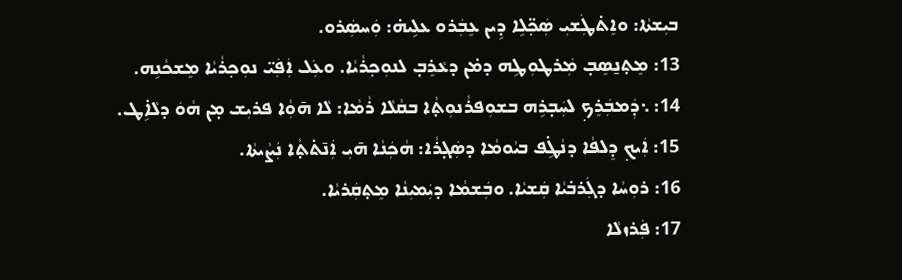ܒܝܼܫܬܵܐ: ܘܐܸܬ̇ܛܲܫܝܼ ܣܲܟ݂̈ܠܹܐ ܕܹܝܢ ܥܸܒܲܪܘ ܥܠܹܝܗ̇: ܘܲܚܣܲܪܘ.
13: ܡܸܬ̣ܢ̱ܣܸܒ̣ ܡܲܪܛܘܼܛܹܗ ܕܡ̇ܢ ܕܥܵܪܸܒ̣ ܠܢܘܼܟ݂ܪܵܝܵܐ. ܘܥܲܠ ܐܲܦܲܝ̈ ܢܘܼܟ݂ܪܵܝܵܐ ܡܸܫܟܵܢܹܗ.
14: ܆ܕܲܡܒܲܪܸܟ݂ ܠܚܲܒ̣ܪܹܗ ܒܫܘܼܦܪܵܢܘܼܬ̣ܵܐ ܒܩܵܠܵܐ ܪܵܡܵܐ: ܠܵܐ ܗ̄ܘܼܵܐ ܦܪܝܼܫ ܡ̣ܢ ܗܵܘܿ ܕܠܵܐܹ̇ܛ.
15: ܐܲܝܟ݂ ܕܸܠܦܵܐ ܕܢܵܛܹ̇ܦ ܒܝܵܘܡܵܐ ܕܣܲܓ̣ܪܵܐ: ܗܵܟܲܢܵܐ ܗ̄ܝܼ ܐܲܢ̄ܬ̇ܬ̣ܵܐ ܢܲܨܵܝܬܵܐ.
16: ܪܘܼܚܵܐ ܕܓܲܪܒ̇ܝܵܐ ܩܲܫܝܵܐ. ܘܒܲܫܡܵܐ ܕܝܲܡܝܼܢܵܐ ܡܸܬ̣ܩܲܪܝܵܐ.
17: ܦܲܪܙܠܵܐ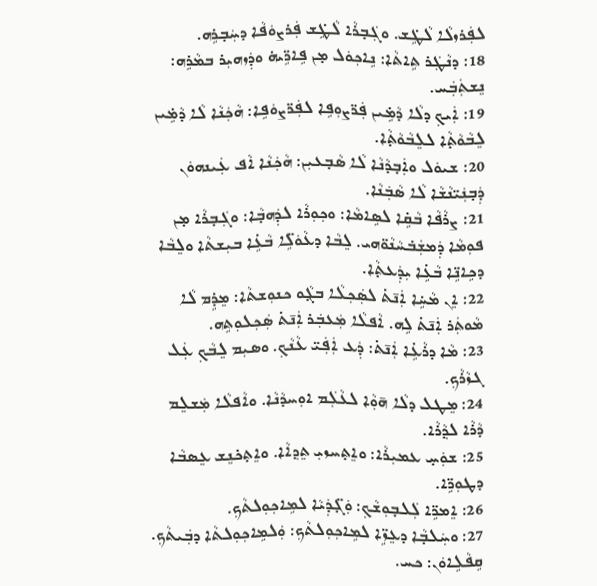ܠܦܲܪܙܠܵܐ ܠܵܛܹ̇ܫ. ܘܓܲܒ̣ܪܵܐ ܠܵܛܹ̇ܫ ܦܲܪܨܘܿܦܵܐ ܕܚܲܒ̣ܪܹܗ.
18: ܕܢܵܛܲܪ ܬܹܐܬܵܐ: ܢܹܐܟ݂ܘܿܠ ܡ̣ܢ ܦܹܐܪܹ̈ܝܗ̇ ܘܕܲܙܗܝܼܪ ܒܡܵܪܹܗ: ܢܸܫܬܲܒܲܚ.
19: ܐܲܝܟ݂ ܕܠܵܐ ܕܵܡܹ̇ܝܢ ܦܲܪ̈ܨܘܼܦܹܐ ܠܦܲܪ̈ܨܘܿܦܹܐ: ܗܵܟܲܢܵܐ ܠܵܐ ܕܵܡܹ̇ܝܢ ܠܸܒܵܘܵܬ̣ܵܐ ܠܠܸܒܵܘܵܬ̣ܵܐ.
20: ܫܝܘܿܠ ܘܐܲܒ̣ܕܵܢܵܐ ܠܵܐ ܣܵܒ̣ܥܝܼܢ: ܗܵܟܲܢܵܐ ܐܵܦ ܥܲܝܢܗܘܿܢ ܕܲܒ̣ܢܲܝ̈ܢܵܫܵܐ ܠܵܐ ܣܵܒܲܢܵܐ.
21: ܨܪܵܦܵܐ ܒܵܩܹ̇ܐ ܠܣܹܐܡܵܐ: ܘܟ݂ܘܼܪܵܐ ܠܕܲܗܒ̣ܵܐ: ܘܓܲܒ̣ܪܵܐ ܡ̣ܢ ܦܘܼܡܵܐ ܕܲܡܫܲܒ̇ܚܵܢܵܘ̈ܗܝ. ܠܸܒܵܐ ܕܥܵܘܿܠܹ̈ܐ ܒܵܥܹ̇ܐ ܒܝܼܫܬܵܐ ܘܠܸܒܵܐ ܕܟܹܐܢܹ̈ܐ ܒܵܥܹ̇ܐ ܝܼܕܲܥܬ̣ܵܐ.
22: ܐܸܢ ܡܵܚܹ̇ܐ ܐܲܢ̄ܬ̇ ܠܣܲܟ݂ܠܵܐ ܒܓ̣ܵܘ ܟܢܘܼܫܬܵܐ: ܡܸܕܹ̇ܡ ܠܵܐ ܡܵܘܬܲܪ ܐܲܢ̄ܬ̇ ܠܹܗ. ܐܵܦܠܵܐ ܡܲܥܒܲܪ ܐܲܢ̄ܬ̇ ܣܲܟ݂ܠܘܼܬܹܗ.
23: ܡܵܐ ܕܪܵܥܹ̇ܐ ܐܲܢ̄ܬ̇: ܕܲܥ ܐܲܦܲܝ̈ ܥܵܢܵܟ݂. ܘܣܝܼܡ ܠܸܒܵܟ݂ ܥܲܠ ܓܙܵܪܵܟ݂.
24: ܡܸܛܠ ܕܠܵܐ ܗ̄ܘܼܵܐ ܠܥܵܠܲܡ ܐܘܼܚܕܵܢܵܐ. ܘܐܵܦܠܵܐ ܡܲܫܠܸܡ ܕܵܪܵܐ ܠܕ݂ܵܪܵܐ.
25: ܫܘܲܚ̣ ܥܡܝܼܪܵܐ: ܘܐܸܬ̣ܚܙܝܼ ܬܸܕ݂ܐܵܐ. ܘܐܸܬ̣ܟ̇ܢܸܫ ܥܸܣܒܵܐ ܕܛܘܼܪܹ̈ܐ.
26: ܐܸܡܪܹ̈ܐ ܠܲܠܒ̣ܘܼܫܵܟ݂: ܘܲܓ̣̈ܕܲܝܵܐ ܠܡܹܐܟ݂ܘܼܠܬܵܟ݂.
27: ܘܚܲܠܒ̣ܵܐ ܕܥܸܙܹ̈ܐ ܠܡܹܐܟ݂ܘܼܠܬܵܟ݂: ܘܲܠܡܹܐܟ݂ܘܼܠܬܵܐ ܕܒܲܝܬܵܟ݂.
ܩܹܦܵܠܹܐܘܿܢ: ܟܚ.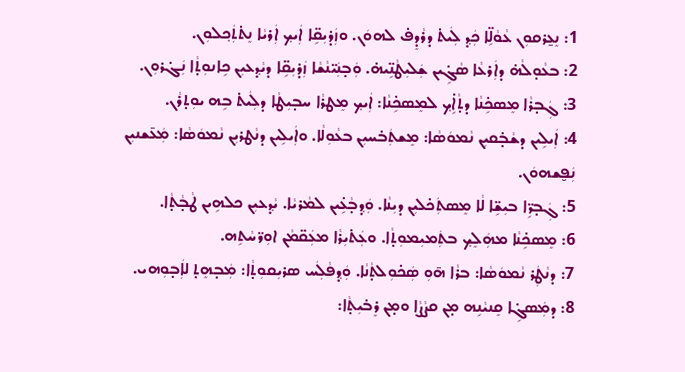1: ܢܸܥ̱ܪܩܘܼܢ ܥܵܘܵܠܹ̈ܐ ܟܲܕ݂ ܠܲܝܬ̇ ܕܪܵܕܸܦ̇ ܠܗܘܿܢ. ܘܙܲܕ̇ܝܼܩܹ̈ܐ ܐܲܝܟ݂ ܐܲܪܝܵܐ ܢܸܬ̇ܬܲܟ݂ܠܘܼܢ.
2: ܒܥܵܘ̣ܠܵܗ̇ ܕܐܲܪܥܵܐ ܣܵܓܹ̇ܝܢ ܫܲܠܝܼܛܵܢܹ̈ܝܗ̇. ܘܲܒ̣ܢܲܝ̈ܢܵܫܵܐ ܙܲܕ̇ܝܼܩܹ̈ܐ ܕܝܵܕ݂ܥܝܼܢ ܟܹܐܢܘܼܬ̣ܵܐ ܢܲܓ̇ܪܘܼܢ.
3: ܓܲܒ̣ܪܵܐ ܡܸܣܟܹ̇ܢܵܐ ܕܬ̣ܵܐܹ̇ܟ݂ ܠܡܸܣܟܹ̇ܢܵܐ: ܐܲܝܟ݂ ܡܸܛܪܵܐ ܚܒ̣ܝܼܛܵܐ ܕܠܲܝܬ̇ ܒܹܗ ܝܘܼܬ̣ܪܵܢ.
4: ܐܲܝܠܹܝܢ ܕܫܵܒ̣̇ܩܝܼܢ ܢܵܡܘܿܣܵܐ: ܡܸܫܬܲܒ̇ܚܝܼܢ ܒܥܵܘܼܠܵܐ. ܘܐܲܝܠܹܝܢ ܕܢܵܛܪܝܼܢ ܢܵܡܘܿܣܵܐ: ܡܲܥ̄ܫܢܝܼܢ ܢܲܦ̮ܫܗܘܿܢ.
5: ܓܲܒ̣ܪܹ̈ܐ ܒܝܼܫܹ̈ܐ ܠܵܐ ܡܸܣܬܲܟ̇ܠܝܼܢ ܕܝܼܢܵܐ. ܘܲܕ݂ܒ̣ܵܥܹ̇ܝܢ ܠܡܵܪܝܵܐ. ܝܵܕ݂ܥܝܼܢ ܟܠܗܹܝܢ ܛܵܒ̣ܵܬ̣ܵܐ.
6: ܡܸܣܟܹ̇ܢܵܐ ܡܗܲܠܸܟ݂ ܒܬܲܡܝܼܡܘܼܬ̣ܵܐ. ܘܥܲܬ̇ܝܼܪܵܐ ܡܥܲܩ̈ܡܵܢ ܐܘܼܪ̈ܚܵܬܹܗ.
7: ܕܢܵܛܲܪ ܢܵܡܘܿܣܵܐ: ܒܪܵܐ ܗ̄ܘܼ ܣܲܟ̇ܘܼܠܬ̣ܵܢܵܐ. ܘܲܕ݂ܦܵܠܲܚ ܣܪܝܼܩܘܼܬ̣ܵܐ: ܡܲܒ̣ܗܸܬ̣ ܠܐܲܒ̣ܘܼܗܝ.
8: ܕܡܲܣܓܹ̇ܐ ܩܸܢܝܵܢܹܗ ܡ̣ܢ ܩܨܵܨܵܐ ܘܡ̣ܢ ܪܸܒ̇ܝܼܬ̣ܵܐ: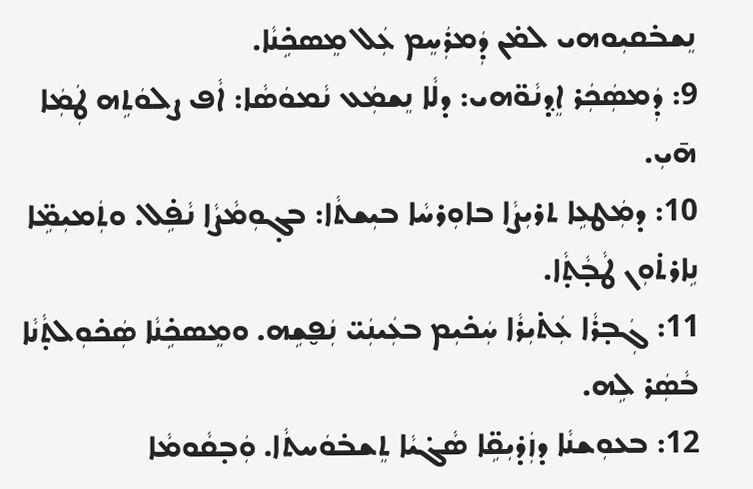ܢܸܫܒ̇ܩܝܼܘܗܝ ܠܡ̇ܢ ܕܲܡܪܲܚܸܡ ܥܲܠ ܡܸܣܟܹ̇ܢܵܐ.
9: ܕܲܡܣܲܟܲܪ ܐܸܕ݂ܢܵܘ̈ܗܝ: ܕܠܵܐ ܢܸܫܡܲܥ ܢܵܡܘܿܣܵܐ: ܐܵܦ ܨܠܘܿܬܹܗ ܛܲܡܲܐ ܗ̄ܝܼ.
10: ܕܡܲܛܥܹܐ ܬܪܝܼܨܵܐ ܒܐܘܼܪܚܵܐ ܒܝܼܫܬܵܐ: ܒܓ̣ܘܼܡܵܨܵܐ ܢܵܦܹ̇ܠ. ܘܬܲܡܝܼܡܹ̈ܐ ܢܹܐܪܬ̇ܘܼܢ ܛܵܒ̣ܵܬ̣ܵܐ.
11: ܓܲܒ̣ܪܵܐ ܥܲܬ̇ܝܼܪܵܐ ܚܲܟ̇ܝܼܡ ܒܥܲܝܢܲܝ̈ ܢܲܦ̮ܫܹܗ. ܘܡܸܣܟܹ̇ܢܵܐ ܣܲܟ̇ܘܼܠܬ̣ܵܢܵܐ ܒܵܣܲܪ ܠܹܗ.
12: ܒܥܘܼܫܢܵܐ ܕܙܲܕ̇ܝܼܩܹ̈ܐ ܣܵܓ̇ܝܵܐ ܬܸܫܒ̇ܘܿܚܬܵܐ. ܘܲܒ̣ܩܵܘܡܵܐ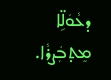ܕܥܵܘܿܠܹ̈ܐ ܡܸܬ̣ܒܲܨܪܵܐ.